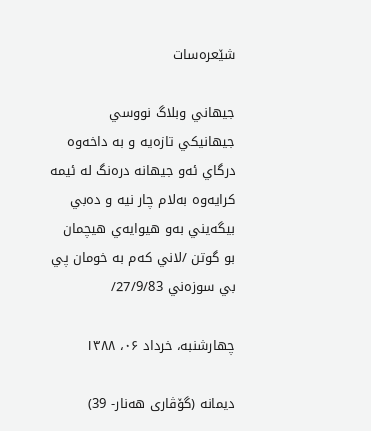شێعره‌سات

جيهاني وبلاگ نووسي جيهانيكي تازه‌يه و به داخه‌وه درگاي ئه‌و جيهانه دره‌نگ له ئيمه كرايه‌وه به‌لام چار نيه و ده‌بي بيگه‌يني به‌و هيوايه‌ي هيچمان بو گوتن /لاني كه‌م به خومان پي بي سوزه‌ني 27/9/83/

چهارشنبه، خرداد ۰۶، ۱۳۸۸

دیمانه‌ (گۆڤاری هه‌نار- 39)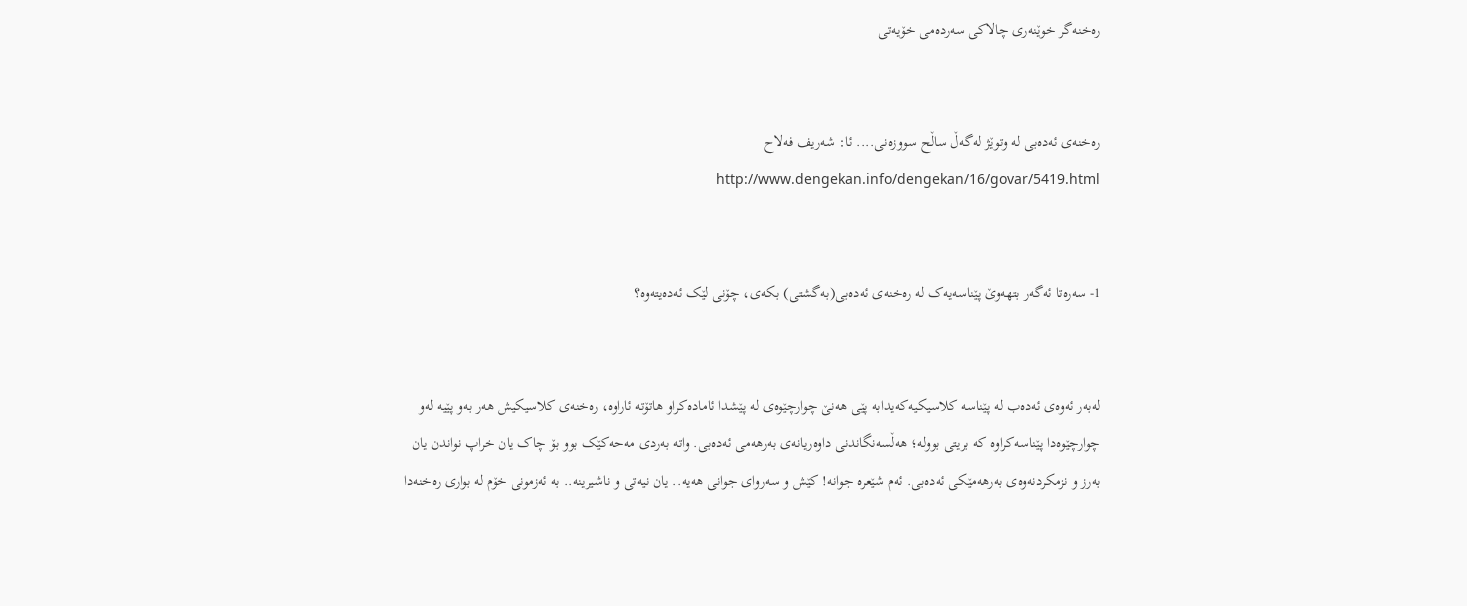ره‌خنه‌گر خوێنه‌ری چالاکی سه‌رده‌می خۆیه‌تی


ره‌خنه‌ی ئه‌ده‌بی له‌ وتوێژ له‌گه‌ڵ ساڵح سووزه‌نی.... ئا: شه‌ریف فه‌لاح http://www.dengekan.info/dengekan/16/govar/5419.html


1- سه‌ره‌تا ئه‌گه‌ر بتهه‌وێ پێناسه‌یه‌ک له‌ ره‌خنه‌ی ئه‌ده‌بی(به‌گشتی) بکه‌ی، چۆنی لێک ئه‌ده‌یته‌وه‌؟


له‌به‌ر ئه‌وه‌ی ئه‌ده‌ب له‌ پێناسه‌ کلاسیکیه‌که‌یدابه‌ پێی هه‌نێ چوارچێوه‌ی له‌ پێشدا ئاماده‌کراو هاتۆته‌ ئاراوه‌، ره‌خنه‌ی کلاسیکیش هه‌ر به‌و پێیه‌ له‌و چوارچێوه‌دا پێناسه‌کراوه‌ که‌ بریتی بووله‌؛ هه‌ڵسه‌نگاندنی داوه‌ریانه‌ی به‌رهه‌می ئه‌ده‌بی. واته‌ به‌ردی مه‌حه‌کێک بوو بۆ چاک یان خراپ نواندن یان به‌رز و نزمکردنه‌وه‌ی به‌رهه‌مێکی ئه‌ده‌بی. ئه‌م شێعره‌ جوانه‌! کێش و سه‌روای جوانی هه‌یه‌.. یان نیه‌تی و ناشیرینه‌.. به‌ ئه‌زمونی خۆم له‌ بواری ره‌خنه‌دا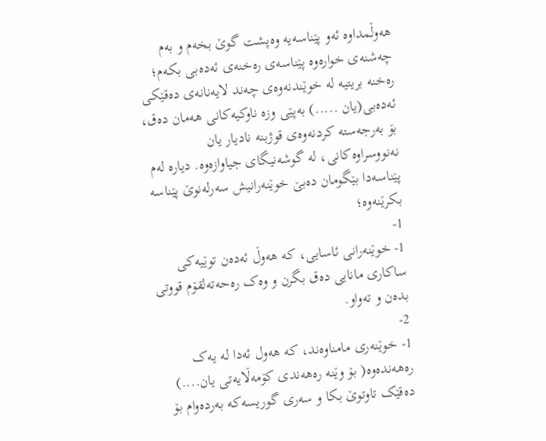هه‌وڵمداوه‌ ئه‌و پێناسه‌یه‌ وه‌پشت گوێ بخه‌م و به‌م چه‌شنه‌ی خواره‌وه‌ پێناسه‌ی ره‌خنه‌ی ئه‌ده‌بی بکه‌م؛ ره‌خنه‌ بریتیه‌ له‌ خوێندنه‌وه‌ی چه‌ند لایه‌نانه‌ی ده‌قێکی ئه‌ده‌بی(یان .....) به‌پێی وزه‌ ناو‌کیه‌کانی هه‌مان ده‌ق‌، بۆ به‌رجه‌سته ‌کردنه‌وه‌ی قوژبنه‌ نادیار یان نه‌نووسراوه‌کانی، له‌ گوشه‌نیگای جیاوازه‌وه‌. دیاره‌ له‌م پێناسه‌دا بێگومان ده‌بێ خوێنه‌رانیش سه‌رله‌نوێ پێناسه‌ بکرێنه‌وه‌؛
1-
1- خوێنه‌رانی ئاسایی، که‌ هه‌وڵ ئه‌ده‌ن توێیه‌کی ساکاری مانایی ده‌ق بگرن و وه‌ک ره‌حه‌ته‌لقۆم قووتی بده‌ن و ته‌واو.
2-
1- خوێنه‌ری مامناوه‌ند، که‌ هه‌ول ئه‌دا له‌ یه‌ک ره‌هه‌نده‌وه‌( بۆ وێنه‌ ره‌هه‌ندی کۆمه‌ڵایه‌تی یان....) ده‌قێک تاوتوێ بکا و سه‌ری گوریسه‌که‌ به‌رده‌وام بۆ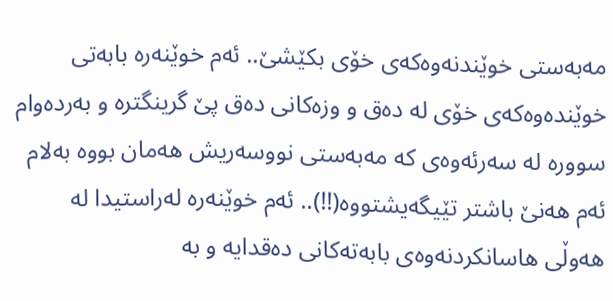مه‌به‌ستی خوێندنه‌وه‌که‌ی خۆی بکێشێ.. ئه‌م خوێنه‌ره‌ بابه‌تی خوێنده‌وه‌که‌ی خۆی له‌ ده‌ق و وزه‌کانی ده‌ق پێ گرینگتره‌ و به‌رده‌وام سووره‌ له‌ سه‌رئه‌وه‌ی که‌ مه‌به‌ستی نووسه‌ریش هه‌مان بووه‌ به‌لام ئه‌م هه‌نێ باشتر تێیگه‌یشتووه‌(!!).. ئه‌م خوێنه‌ره‌ له‌راستیدا له‌ هه‌وڵی هاسانکردنه‌وه‌ی بابه‌ته‌کانی ده‌قدایه‌ و به‌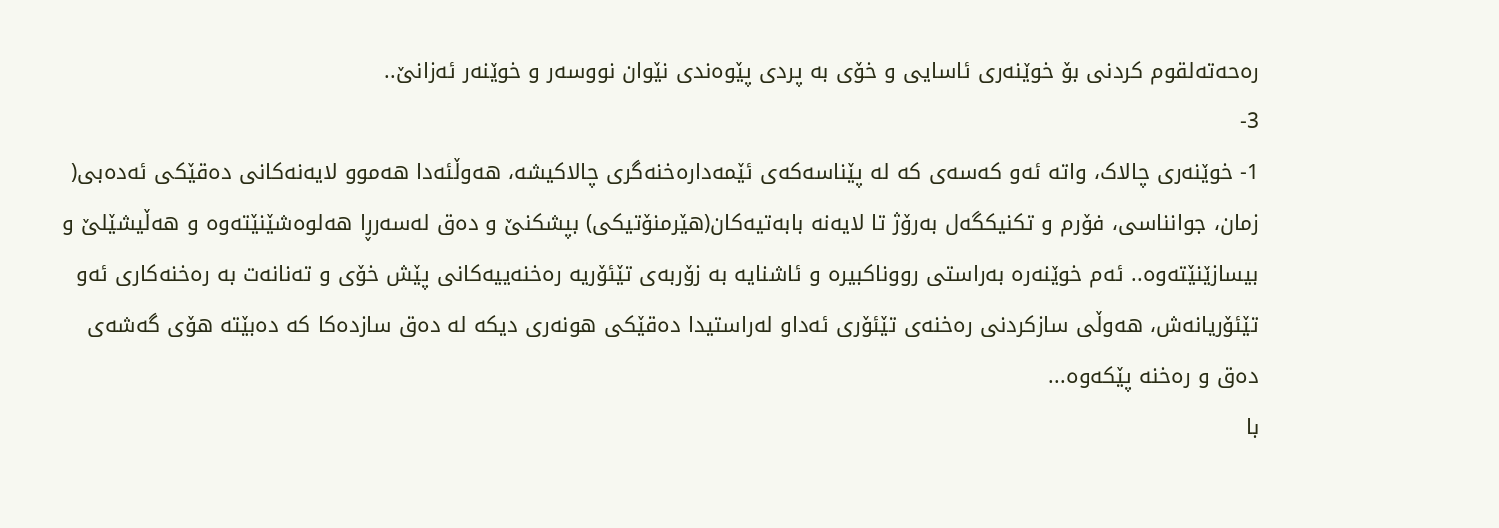ره‌حه‌ته‌لقوم کردنی بۆ خوێنه‌ری ئاسایی و خۆی به‌ پردی پێوه‌ندی نێوان نووسه‌ر و خوێنه‌ر ئه‌زانێ..
3-
1- خوێنه‌ری چالاک، واته‌ ئه‌و که‌سه‌ی که‌ له‌ پێناسه‌که‌ی ئێمه‌داره‌خنه‌گری چالاکیشه‌، هه‌وڵئه‌دا هه‌موو لایه‌نه‌کانی ده‌قێکی ئه‌ده‌بی( زمان، جوانناسی، فۆرم و تکنیکگه‌ل به‌رۆژ تا لایه‌نه‌ بابه‌تیه‌کان(هێرمنۆتیکی) بپشکنێ و ده‌ق له‌سه‌رڕا هه‌لوه‌شێنێته‌وه‌ و هه‌ڵیشێلێ و بیسازێنێته‌وه‌.. ئه‌م خوێنه‌ره‌ به‌راستی رووناکبیره‌ و ئاشنایه‌ به‌ زۆربه‌ی تێئۆریه ‌ره‌خنه‌ییه‌کانی پێش خۆی و ته‌نانه‌ت به‌ ره‌خنه‌کاری ئه‌و تێئۆریانه‌ش، هه‌وڵی سازکردنی ره‌خنه‌ی تێئۆری ئه‌داو له‌راستیدا ده‌قێکی هونه‌ری دیکه‌ له‌ ده‌ق سازده‌کا که‌ ده‌بێته‌ هۆی گه‌شه‌ی ده‌ق و ره‌خنه‌ پێکه‌وه‌...
با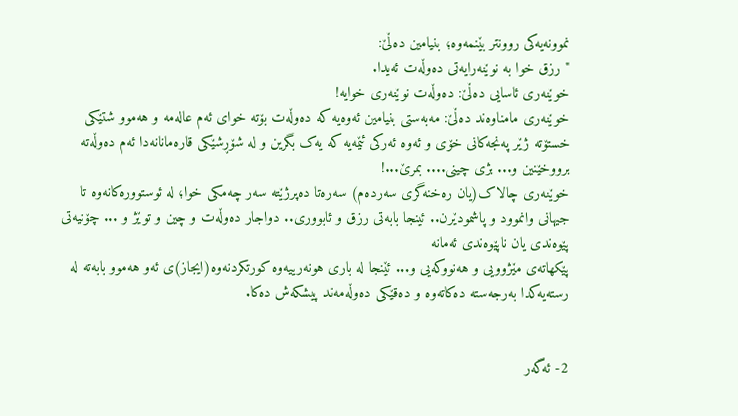نموونه‌یه‌کی روونتر بێنمه‌وه‌؛ بنیامین ده‌ڵێ:
" رزق خوا به‌ نوێنه‌رایه‌تی ده‌وڵه‌ت ئه‌یدا.
خوێنه‌ری ئاسایی ده‌ڵێ: ده‌وڵه‌ت نوێنه‌ری خوایه‌!
خوێنه‌ری مامناوه‌ند ده‌ڵێ: مه‌به‌ستی بنیامین ئه‌وه‌یه‌ که‌ ده‌وڵه‌ت بۆته‌ خوای ئه‌م عاله‌مه‌ و هه‌موو شتێکی خستۆته‌ ژێر په‌نجه‌کانی خۆی و ئه‌وه‌ ئه‌رکی ئێمه‌یه‌ که‌ یه‌ک بگرین و له‌ شۆڕشێکی قاره‌مانانه‌دا ئه‌م ده‌وڵه‌ته‌ برووخێنین و... بژی چینی.... بمرێ...!
خوێنه‌ری چالاک(یان ره‌خنه‌گری سه‌رده‌م) سه‌ره‌تا ده‌پرژێته‌ سه‌ر چه‌مکی خوا؛ له‌ ئوستووره‌کانه‌وه‌ تا جیهانی وانموود و پاشمودێرن.. ئینجا بابه‌تی رزق و ئابووری.. دواجار ده‌وڵه‌ت و چین و توێژ و ... چۆنیه‌تی پێوه‌ندی یان ناپێوه‌ندی ئه‌مانه‌
پێکهاته‌ی مێژوویی و هه‌نووکه‌یی و... ئێنجا له‌ باری هونه‌رییه‌وه‌ کورتکردنه‌وه‌(ایجاز)ی ئه‌و هه‌موو بابه‌ته‌ له‌ رسته‌یه‌کدا به‌رجه‌سته‌ ده‌کاته‌وه‌ و ده‌قێکی ده‌وڵه‌مه‌ند پیشکه‌ش ده‌کا.


2- ئه‌گه‌ر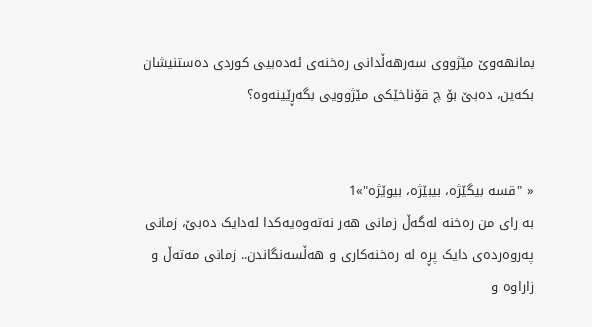بمانهه‌وێ مێژووی سه‌رهه‌ڵدانی ره‌خنه‌ی ئه‌ده‌بیی کوردی ده‌ستنیشان بکه‌ین، ده‌بێ بۆ چ قۆناخێکی مێژوویی بگه‌ڕێینه‌وه‌؟


« "قسه‌ بیگێژه‌، بیبێژه‌، بیوێژه‌"»1
به‌ رای من ره‌خنه‌ له‌گه‌ڵ زمانی هه‌ر نه‌ته‌وه‌یه‌کدا له‌دایک ده‌بێ، زمانی په‌روه‌رده‌ی دایک پڕه‌ له‌ ره‌خنه‌کاری و هه‌ڵسه‌نگاندن.. زمانی مه‌ته‌ڵ و زاراوه‌ و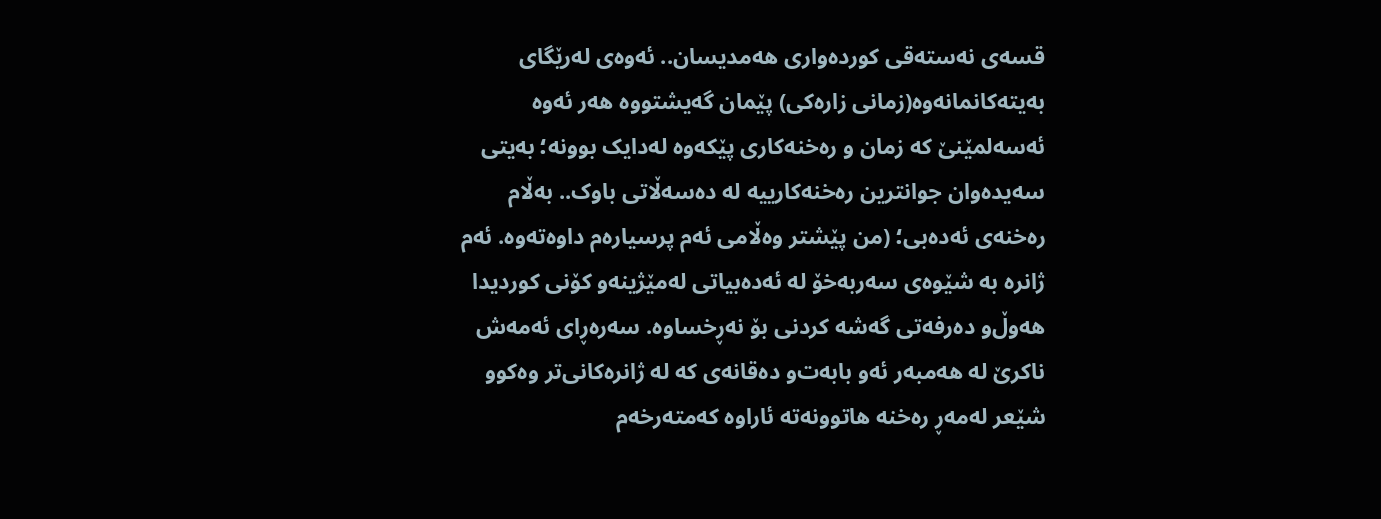قسه‌ی نه‌سته‌قی کورده‌واری هه‌مدیسان.. ئه‌وه‌ی له‌رێگای به‌یته‌کانمانه‌وه‌(زمانی زاره‌کی) پێمان گه‌یشتووه‌ هه‌ر ئه‌وه‌ ئه‌سه‌لمێنێ که‌ زمان و ره‌خنه‌کاری پێکه‌وه‌ له‌دایک بوونه‌؛ به‌یتی سه‌یده‌وان جوانترین ره‌خنه‌کارییه‌ له‌ ده‌سه‌ڵاتی باوک.. به‌ڵام ره‌خنه‌ی ئه‌ده‌بی؛ (من پێشتر وه‌ڵامی ئه‌م پرسیاره‌م داوه‌ته‌وه‌. ئه‌م ژانره‌ به‌ شێوه‌ی‌ سه‌ربه‌خۆ له‌ ئه‌ده‌بیاتی‌ له‌مێژینه‌‌و كۆنی‌ كوردیدا هه‌وڵ‌و ده‌رفه‌تی‌ گه‌شه‌ كردنی‌ بۆ نه‌ڕخساوه‌. سه‌ره‌ڕای‌ ئه‌مه‌ش ناكرێ‌ له‌ هه‌مبه‌ر ئه‌و بابه‌ت‌و ده‌قانه‌ی‌ كه‌ له‌ ژانره‌كانی‌تر وه‌كوو شێعر له‌مه‌ڕ ره‌خنه‌ هاتوونه‌ته‌ ئاراوه‌ كه‌مته‌رخه‌م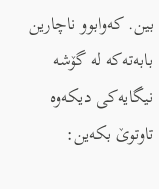بین. كه‌وابوو ناچارین بابه‌ته‌كه‌ له‌ گۆشه‌ نیگایه‌كی‌ دیكه‌وه‌ تاوتوێ‌ بكه‌ین: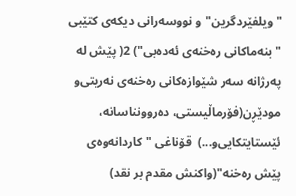"ویلفێردگرین"و نووسه‌رانی‌ دیكه‌ی‌ كتێبی‌ " بنه‌ماكانی‌ ره‌خنه‌ی‌ ئه‌ده‌بی‌") 2( پێش له‌ په‌رژانه‌ سه‌ر شێوازه‌كانی‌ ره‌خنه‌ی‌ نه‌ریتی‌‌و مودێڕن(فۆرماڵیستی‌، ده‌روونناسانه‌، ئێستایتكایی‌‌و...)  قۆناغی‌ "کاردانه‌وه‌ی پێش ره‌خنه‌"(واکنش مقدم بر نقد)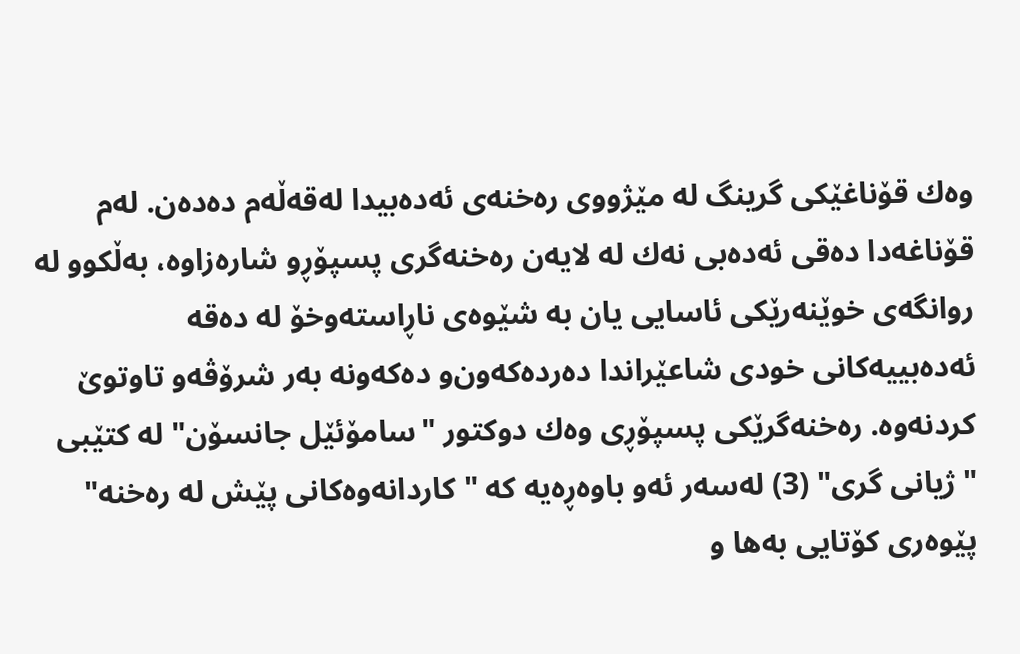وه‌ك قۆناغێكی‌ گرینگ له‌ مێژووی‌ ره‌خنه‌ی‌ ئه‌ده‌بیدا له‌قه‌ڵه‌م ده‌ده‌ن‌. له‌م قۆناغه‌دا ده‌قی‌ ئه‌ده‌بی‌ نه‌ك له‌ لایه‌ن ره‌خنه‌گری‌ پسپۆڕ‌و شاره‌زاوه‌، به‌ڵكوو له‌ روانگه‌ی‌ خوێنه‌رێكی‌ ئاسایی‌ یان به‌ شێوه‌ی‌ ناڕاسته‌‌وخۆ له‌ ده‌قه‌ ئه‌ده‌بییه‌كانی‌ خودی‌ شاعێراندا ده‌رده‌كه‌ون‌و ده‌كه‌ونه‌ به‌ر شرۆڤه‌‌و تاوتوێ‌ كردنه‌وه‌. ره‌خنه‌گرێكی‌ پسپۆڕی‌ وه‌ك دوكتور "سامۆئێل جانسۆن" له‌ كتێبی‌ "ژیانی‌ گری‌" (3) له‌سه‌ر ئه‌و باوه‌ڕه‌یه‌ كه‌ "کاردانه‌وه‌کانی پێش له‌ ره‌خنه‌" پێوه‌ری‌ كۆتایی‌ به‌ها ‌و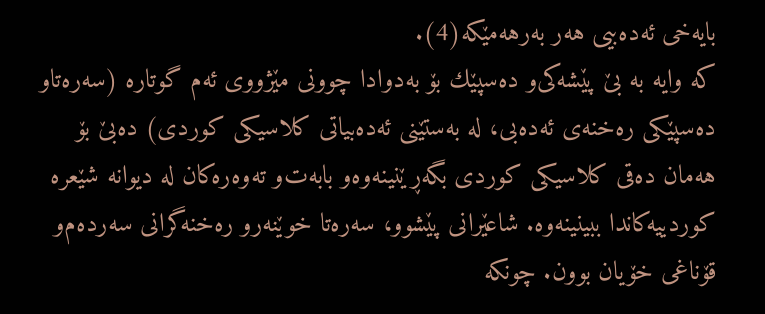بایه‌خی‌ ئه‌ده‌بیی‌ هه‌ر به‌رهه‌مێكه‌(4).
كه‌ وایه‌ به‌ بێ‌ پێشه‌كی‌‌و ده‌سپێك بۆ به‌دوادا چوونی‌ مێژووی‌ ئه‌م گوتاره‌ (سه‌ره‌تا‌و ده‌سپێكی‌ ره‌خنه‌ی‌ ئه‌ده‌بی‌، له‌ به‌ستێنی‌ ئه‌ده‌بیاتی‌ كلاسیكی‌ كوردی‌) ده‌بێ‌ بۆ هه‌مان ده‌قی‌ كلاسیكی‌ كوردی‌ بگه‌ڕێنینه‌وه‌‌و بابه‌ت‌و ته‌وه‌ره‌كان له‌ دیوانه‌ شێعره‌ كوردییه‌كاندا ببینینه‌وه‌. شاعێرانی‌ پێشوو، سه‌ره‌تا خوێنه‌ر‌و ره‌خنه‌گرانی‌ سه‌رده‌م‌و قۆناغی‌ خۆیان بوون. چونكه‌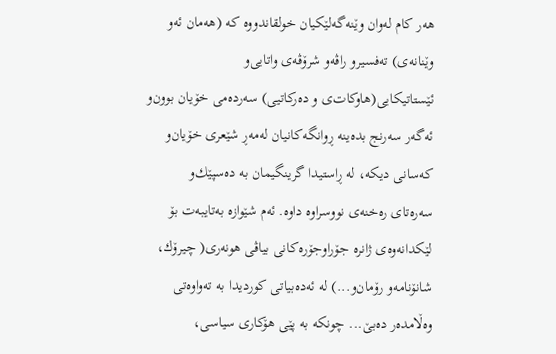هه‌ر كام له‌وان وێنه‌گه‌لێكیان خولقاندووه‌ كه‌ (هه‌مان ئه‌و وێنانه‌ی‌) ته‌فسیر‌و راڤه‌‌و شرۆڤه‌ی‌ واتایی‌‌و ئێستاتیكایی‌(هاوكات‌ی و ده‌رکاتیی‌) سه‌رده‌می‌ خۆیان بوون‌و ئه‌گه‌ر سه‌رنج بده‌ینه‌ ڕوانگه‌كانیان له‌مه‌ڕ شێعری‌ خۆیان‌و كه‌سانی‌ دیكه‌، له‌ ڕاستیدا گرینگیمان به‌ ده‌سپێك‌و سه‌ره‌تای‌ ره‌خنه‌ی‌ نووسراوه‌ داوه‌. ئه‌م شێوازه‌ به‌تایبه‌ت بۆ لێكدانه‌وه‌ی‌ ژانره‌ جۆرا‌وجۆره‌كانی‌ بیاڤی‌ هونه‌ری‌( چیرۆك، شانۆنامه‌‌و رۆمان‌و...) له‌ ئه‌ده‌بیاتی‌ كوردیدا به‌ ته‌واوه‌تی‌ وه‌ڵامده‌ر ده‌بێ‌... چونكه‌ به‌ پێی‌ هۆكاری‌ سیاسی‌،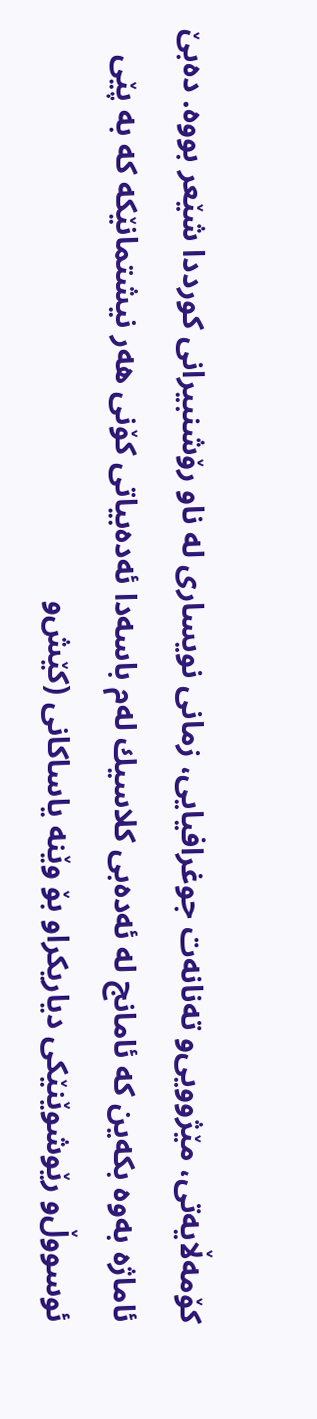كۆمه‌ڵایه‌تی‌، مێژوویی‌‌و ته‌نانه‌ت جوغرافیایی‌، زمانی‌ نویساری‌ له‌ ناو رۆشنبیرانی‌ كورددا شێعر بووه‌. ده‌بێ‌ ئاماژه‌ به‌وه‌ بكه‌ین كه‌ ئامانج له‌ ئه‌ده‌بی‌ كلاسیك له‌م باسه‌دا ئه‌ده‌بیاتی‌ كۆنی‌ هه‌ر نیشتمانێكه‌ كه‌ به‌ پێی‌ ئوسووڵ‌و رێوشوێنێكی‌ دیاریكراو بۆ وێنه‌ یاساكانی‌ (كێش‌و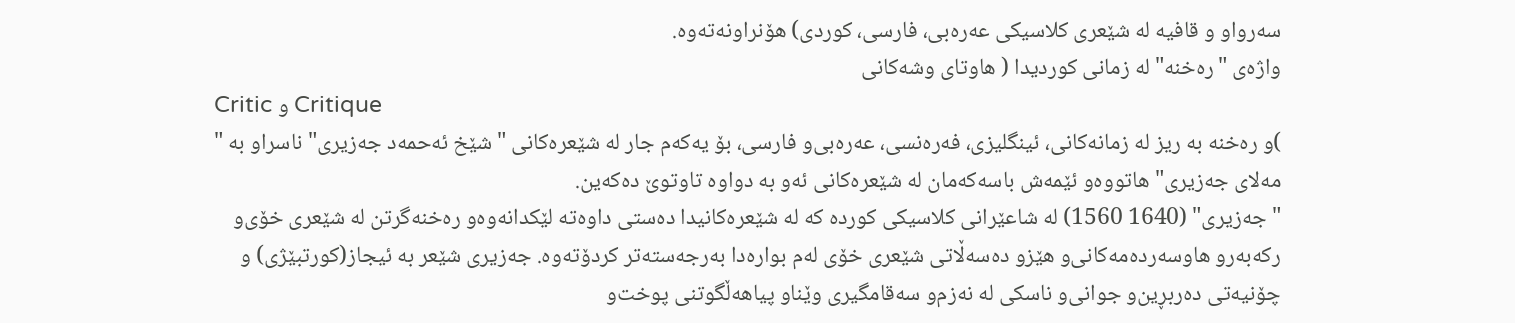سه‌رواو ‌و قافیه‌ له‌ شێعری‌ كلاسیكی‌ عه‌ره‌بی‌، فارسی‌، كوردی‌) هۆنراونه‌ته‌وه‌.
واژه‌ی‌ "ره‌خنه‌" له‌ زمانی‌ كوردیدا ( هاوتای‌ وشه‌كانی‌
Critic و Critique
)و ره‌خنه‌ به‌ ریز له‌ زمانه‌كانی‌، ئینگلیزی‌، فه‌ره‌نسی‌، عه‌ره‌بی‌‌و فارسی‌، بۆ یه‌كه‌م جار له‌ شێعره‌كانی‌ " شێخ ئه‌حمه‌د جه‌زیری‌" ناسراو به‌ " مه‌لای‌ جه‌زیری‌" هاتووه‌‌و ئێمه‌ش باسه‌كه‌مان له‌ شێعره‌كانی‌ ئه‌و به‌ دواوه‌ تاوتوێ‌ ده‌كه‌ین.
"جه‌زیری‌" (1640 1560) له‌ شاعێرانی‌ كلاسیكی‌ كورده‌ كه‌ له‌ شێعره‌كانیدا ده‌ستی‌ داوه‌ته‌ لێكدانه‌وه‌‌و ره‌خنه‌گرتن له‌ شێعری‌ خۆی‌‌و ركه‌به‌ر‌و هاوسه‌رده‌مه‌كانی‌‌و هێز‌و ده‌سه‌ڵاتی‌ شێعری‌ خۆی‌ له‌م بواره‌دا به‌رجه‌سته‌تر كردۆته‌وه‌. جه‌زیری‌ شێعر به‌ ئیجاز(کورتبێژی) و چۆنیه‌تی ده‌ربڕین‌و جوانی‌‌و ناسكی‌ له‌ نه‌زم‌و سه‌قامگیری‌ وێنا‌و پیاهه‌ڵگوتنی‌ پوخت‌و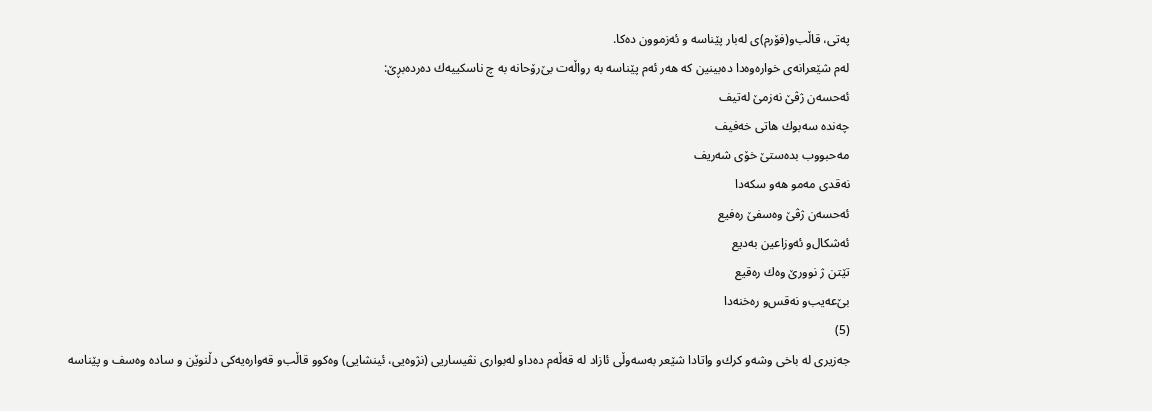په‌تی‌، قاڵب‌و(فۆرم)ی‌ له‌بار پێناسه‌‌ و ئه‌زموون ده‌كا.
له‌م شێعرانه‌ی‌ خواره‌وه‌دا ده‌بینین كه‌ هه‌ر ئه‌م پێناسه‌ به‌ رواڵه‌ت بێ‌رۆحانه‌ به‌ چ ناسكییه‌ك ده‌رده‌بڕێ‌:
ئه‌حسه‌ن ژڤێ‌ نه‌زمێ‌ له‌تیف
چه‌نده‌ سه‌بوك هاتی‌ خه‌فیف
مه‌حبووب بده‌ستێ‌ خۆی‌ شه‌ریف
نه‌قدی‌ مه‌مو هه‌و سكه‌دا
ئه‌حسه‌ن ژڤێ‌ وه‌سفێ‌ ره‌فیع
ئه‌شكال‌و ئه‌وزاعین به‌دیع
تێتن ژ نوورێ‌ وه‌ك ره‌قیع
بێ‌عه‌یب‌و نه‌قس‌و ره‌خنه‌دا
(5)
جه‌زیری‌ له‌ باخی‌ وشه‌‌و كرك‌و واتادا شێعر به‌سه‌وڵی‌ ئازاد له‌ قه‌ڵه‌م ده‌دا‌و له‌بواری‌ نڤیساریی‌ (نژوه‌یی‌، ئینشایی‌) وه‌كوو قاڵب‌و قه‌واره‌یه‌كی‌ دڵنوێن و ساده‌ وه‌سف‌ و پێناسه‌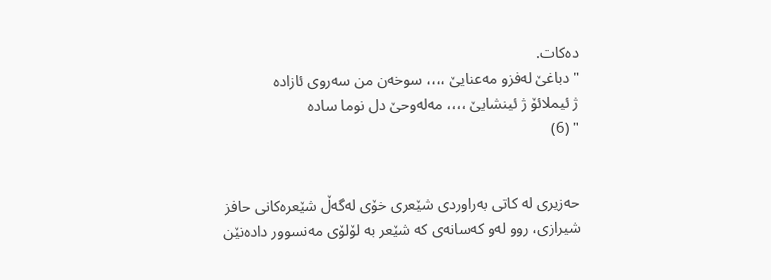ده‌كات.
"دباغێ‌ له‌فز‌و مه‌عنایێ‌ ،،،، سوخه‌ن من سه‌روی‌ ئازاده‌
ژ ئیملائۆ ژ ئینشایێ‌ ،،،، مه‌له‌وحێ‌ دل نوما ساده‌
" (6)


حه‌زیری‌ له‌ كاتی‌ به‌راوردی‌ شێعری‌ خۆی‌ له‌گه‌ڵ‌ شێعره‌كانی‌ حافز شیرازی‌، روو له‌و كه‌سانه‌ی‌ كه‌ شێعر به‌ لۆلۆی‌ مه‌نسوور داده‌نێن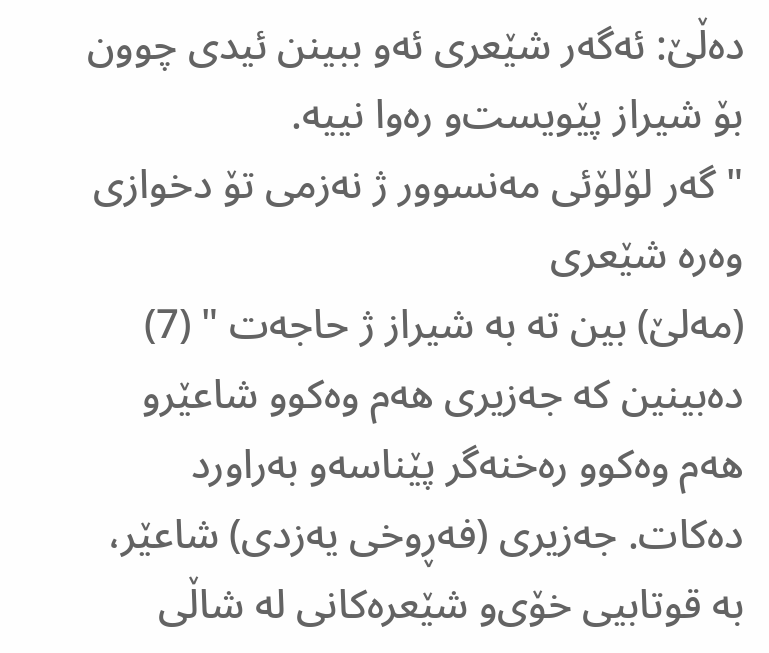ده‌ڵێ‌: ئه‌گه‌ر شێعری‌ ئه‌و ببینن ئیدی‌ چوون بۆ شیراز پێویست‌و ره‌وا نییه‌.
" گه‌ر لۆلۆئی‌ مه‌نسوور ژ نه‌زمی‌ تۆ دخوازی‌
وه‌ره‌ شێعری‌
(مه‌لێ‌) بین ته‌ به‌ شیراز ژ حاجه‌ت " (7)
ده‌بینین كه‌ جه‌زیری‌ هه‌م وه‌كوو شاعێر‌و هه‌م وه‌كوو ره‌خنه‌گر پێناسه‌‌و به‌راورد ده‌كات. جه‌زیری‌ (فه‌ڕوخی‌ یه‌زدی‌) شاعێر، به‌ قوتابیی‌ خۆی‌‌و شێعره‌كانی‌ له‌ شاڵی‌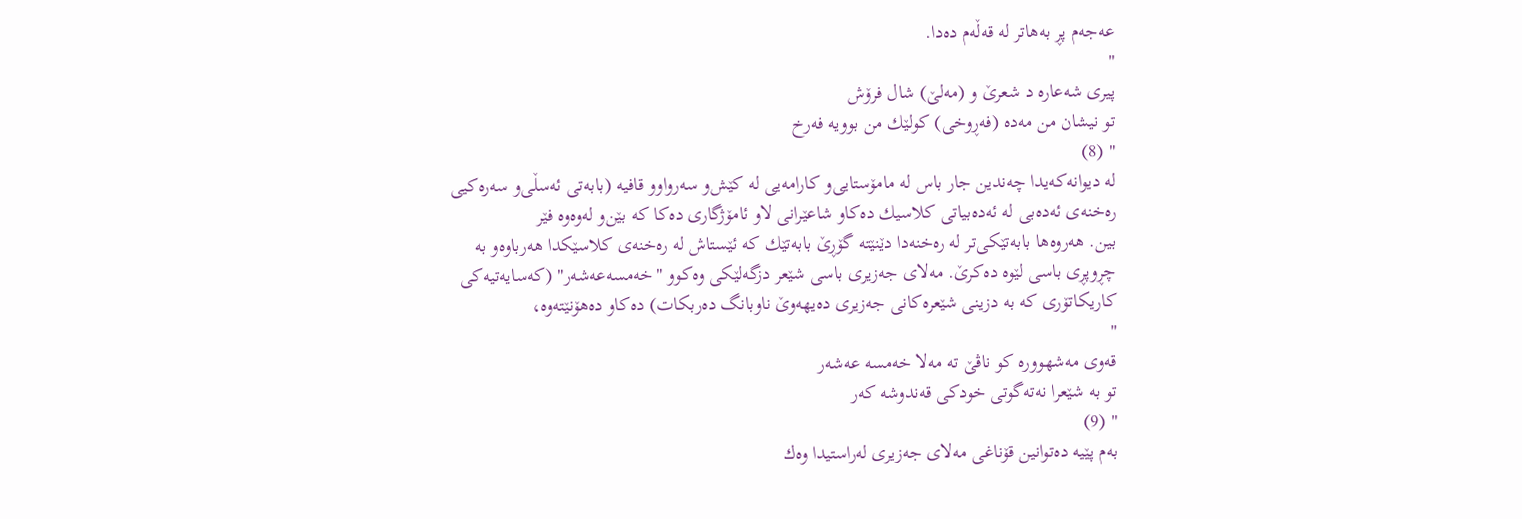عه‌جه‌م پڕ به‌هاتر له‌ قه‌ڵه‌م ده‌دا.
"
پیری‌ شه‌عاره د شعرێ‌‌ و (مه‌لێ‌) شال فرۆش
تو نیشان من مه‌ده‌‌ (فه‌ڕوخی‌) كولێك من بوویه‌ فه‌رخ
" (8)
له‌ دیوانه‌كه‌یدا چه‌ندین جار باس له‌ مامۆستایی‌‌و كارامه‌یی‌ له‌ كێش‌و سه‌رواوو قافیه‌ (بابه‌تی‌ ئه‌سڵی‌‌و سه‌ره‌كیی‌ ره‌خنه‌ی‌ ئه‌ده‌بی‌ له‌ ئه‌ده‌بیاتی‌ كلاسیك ده‌كا‌و شاعێرانی‌ لاو ئامۆژگاری‌ ده‌كا كه‌ بێن‌و له‌وه‌وه‌ فێر
بین. هه‌روه‌ها بابه‌تێكی‌تر له‌ ره‌خنه‌دا دێنێته‌ گۆڕێ‌ بابه‌تێك كه‌ ئێستاش له‌ ره‌خنه‌ی‌ كلاسێكدا هه‌رباوه‌‌و به‌ چڕوپڕی‌ باسی‌ لێوه‌ ده‌كرێ‌. مه‌لای‌ جه‌زیری‌ باسی شێعر دزگه‌لێكی‌ وه‌كوو "خه‌مسه‌عه‌شه‌ر" (كه‌سایه‌تیه‌كی‌ كاریكاتۆری‌ كه‌ به‌ دزینی‌ شێعره‌كانی‌ جه‌زیری‌ ده‌یهه‌وێ‌ ناوبانگ ده‌ربكات) ده‌كا‌و ده‌هۆنێته‌وه‌،
"
قه‌وی‌ مه‌شهووره‌ كو ناڤێ‌ ته‌ مه‌لا خه‌مسه‌ عه‌شه‌ر
تو به‌ شێعرا نه‌ته‌گوتی‌ خودكی‌ قه‌ندوشه‌ كه‌ر
" (9)
به‌م پێیه‌ ده‌توانین قۆناغی‌ مه‌لای‌ جه‌زیری‌ له‌راستیدا وه‌ك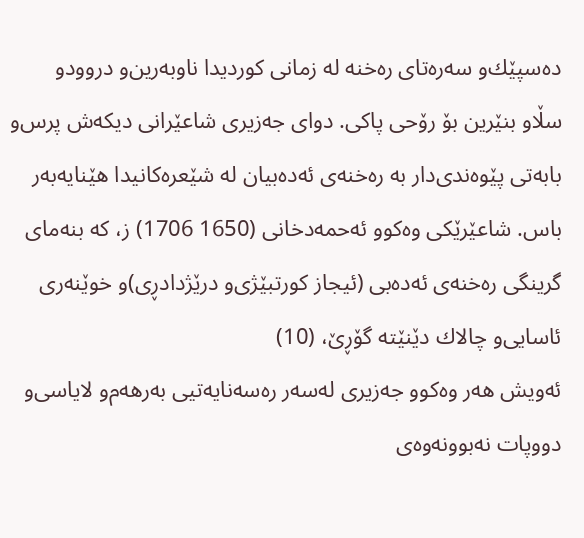ده‌سپێك‌و سه‌ره‌تای‌ ره‌خنه‌ له‌ زمانی‌ كوردیدا ناوبه‌رین‌و دروود‌و سڵاو بنێرین بۆ رۆحی‌ پاكی‌. دوای‌ جه‌زیری‌ شاعێرانی‌ دیكه‌ش پرس‌و بابه‌تی‌ پێوه‌ندی‌دار به‌ ره‌خنه‌ی‌ ئه‌ده‌بیان له‌ شێعره‌كانیدا هێنایه‌به‌ر باس. شاعێرێكی‌ وه‌كوو ئه‌حمه‌دخانی‌ (1650 1706) ز، كه‌ بنه‌مای‌ گرینگی‌ ره‌خنه‌ی‌ ئه‌ده‌بی‌ (ئیجاز كورتبێژی‌‌و درێژدادڕی‌)و خوێنه‌ری‌ ئاسایی‌‌و چالاك دێنێته‌ گۆڕێ‌، (10)
ئه‌ویش هه‌ر وه‌كوو جه‌زیری‌ له‌سه‌ر ره‌سه‌نایه‌تیی‌ به‌رهه‌م‌و لایاسی‌‌و دووپات نه‌بوونه‌وه‌ی‌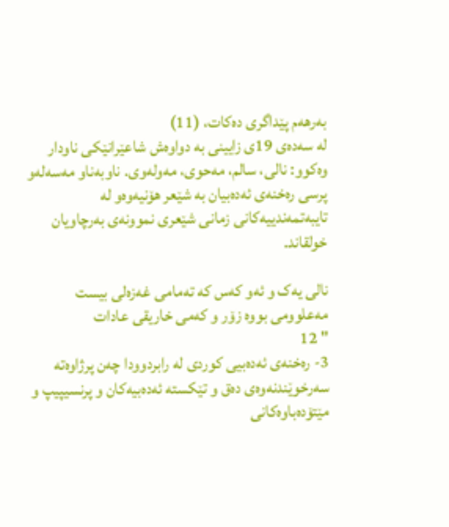به‌رهه‌م پێداگری‌ ده‌كات، (11)
له‌ سه‌ده‌ی‌ 19ی‌ زایینی‌ به‌ دواوه‌ش شاعێرانێكی‌ ناودار وه‌كوو: نالی‌، سالم، مه‌حوی‌، مه‌وله‌وی‌. ناوبه‌ناو مه‌سه‌له‌‌و پرسی‌ ره‌خنه‌ی‌ ئه‌ده‌بیان به‌ شێعر هۆنیه‌وه‌‌و له‌ تایبه‌تمه‌ندییه‌كانی‌ زمانی‌ شێعری‌ نموونه‌ی‌ به‌رچاویان خولقاند.

نالی یه‌ک و ئه‌و که‌س که‌ ته‌مامی غه‌زه‌لی بیست
مه‌علوومی بووه‌ زۆر و که‌می خاریقی عادات
" 12
3- ره‌خنه‌ی ئه‌ده‌بیی کوردی له‌ رابردوودا چه‌ن پرژاوه‌ته‌ سه‌رخوێندنه‌وه‌ی ده‌ق و تێکسته‌ ئه‌ده‌بیه‌کان و پرنسیپیپ و مێتۆده‌باوه‌کانی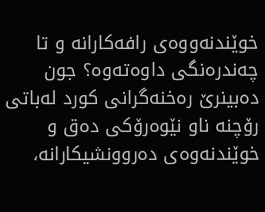خوێندنه‌ووه‌ی رافه‌کارانه‌ و تا چه‌ندره‌نگی داوه‌ته‌وه‌؟ جون ده‌بینرێ ره‌خنه‌گرانی کورد له‌باتی رۆچنه‌ ناو نێوه‌رۆکی ده‌ق و خوێندنه‌وه‌ی ده‌روونشیکارانه‌،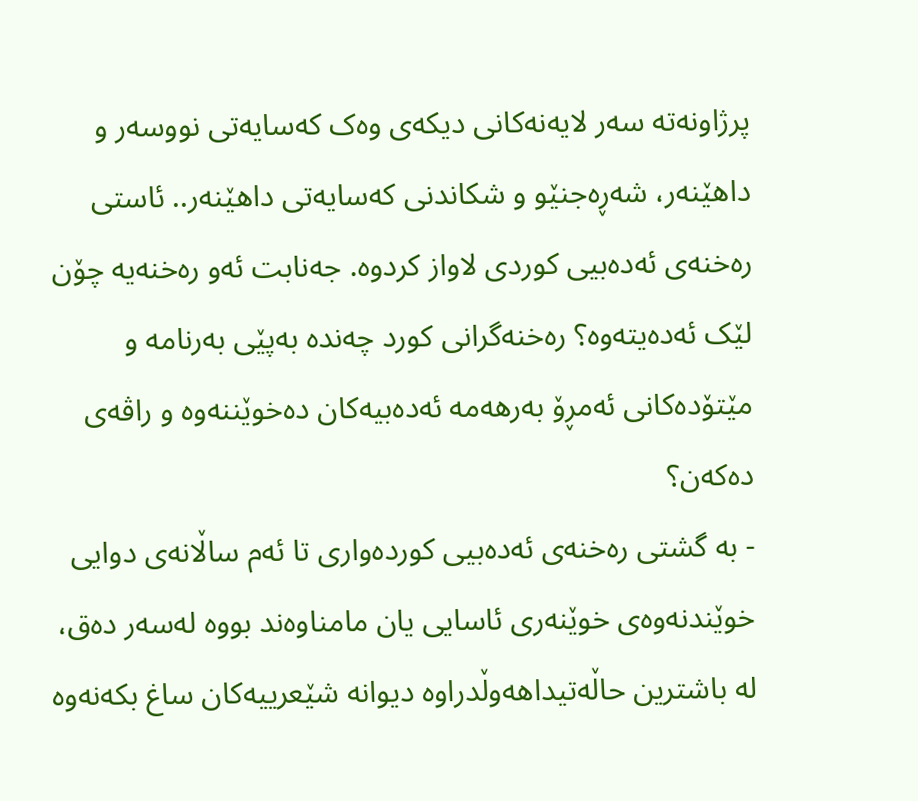پرژاونه‌ته‌ سه‌ر لایه‌نه‌کانی دیکه‌ی وه‌ک که‌سایه‌تی نووسه‌ر و داهێنه‌ر، شه‌ڕه‌جنێو و شکاندنی که‌سایه‌تی داهێنه‌ر.. ئاستی ره‌خنه‌ی ئه‌ده‌بیی کوردی لاواز کردوه‌. جه‌نابت ئه‌و ره‌خنه‌یه‌ چۆن لێک ئه‌ده‌یته‌وه‌؟ ره‌خنه‌گرانی کورد چه‌نده‌ به‌پێی به‌رنامه‌ و مێتۆده‌کانی ئه‌مڕۆ به‌رهه‌مه‌ ئه‌ده‌بیه‌کان ده‌خوێننه‌وه‌ و راڤه‌ی ده‌که‌ن؟
- به‌ گشتی ره‌خنه‌ی ئه‌ده‌بیی کورده‌واری تا ئه‌م ساڵانه‌ی دوایی خوێندنه‌وه‌ی خوێنه‌ری ئاسایی یان مامناوه‌ند بووه‌ له‌سه‌ر ده‌ق، له‌ باشترین حاڵه‌تیداهه‌وڵدراوه‌ دیوانه‌ شێعرییه‌کان ساغ بکه‌نه‌وه‌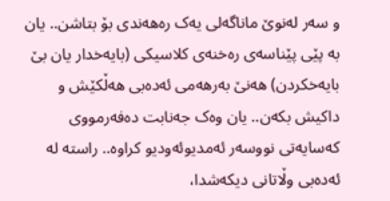و سه‌ر له‌نوێ ماناگه‌لی یه‌ک ره‌هه‌ندی بۆ بتاشن.. یان به‌ پێی پێناسه‌ی ره‌خنه‌ی کلاسیکی (بایه‌خدار یان بێ بایه‌خکردن) هه‌نێ به‌رهه‌می ئه‌ده‌بی هه‌ڵکێش و داکیش بکه‌ن.. یان وه‌ک جه‌نابت ده‌فه‌رمووی که‌سایه‌تی نووسه‌ر ئه‌مدیوئه‌ودیو کراوه‌.. راسته‌ له‌ ئه‌ده‌بی وڵاتانی دیکه‌شدا،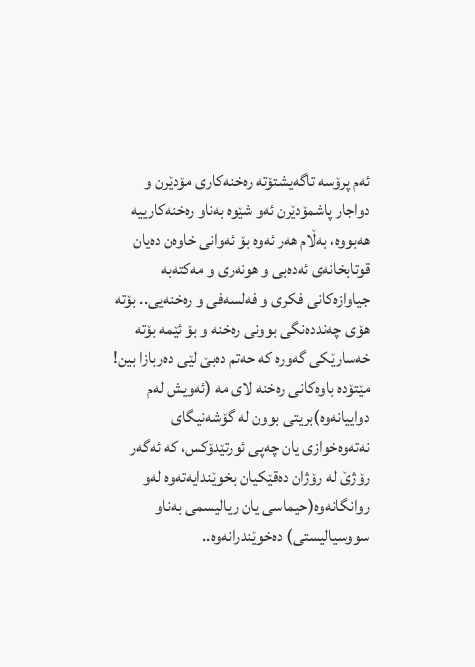ئه‌م پرۆسه‌ تاگه‌یشتۆته‌ ره‌خنه‌کاری مۆدێرن و دواجار پاشمۆدێرن ئه‌و شێوه‌ به‌ناو ره‌خنه‌کارییه‌ هه‌بووه‌، به‌ڵام هه‌ر ئه‌وه‌ بۆ ئه‌وانی خاوه‌ن ده‌یان قوتابخانه‌ی ئه‌ده‌بی و هونه‌ری و مه‌کته‌به‌ جیاوازه‌کانی فکری و فه‌لسه‌فی و ره‌خنه‌یی.. بۆته‌ هۆی چه‌ندده‌نگی بوونی ره‌خنه‌ و بۆ ئێمه‌ بۆته‌ خه‌سارێکی گه‌وره‌ که‌ حه‌تم ده‌بێ لێی ده‌ربازا بین!
مێتۆده‌ باوه‌کانی ره‌خنه‌ لای مه‌ (ئه‌ویش له‌م دواییانه‌وه‌)بریتی بوون له‌ گۆشه‌نیگای نه‌ته‌وه‌خوازی یان چه‌پی ئورتێدۆکس، که‌ ئه‌گه‌ر رۆژێ له‌ رۆژان ده‌قێکیان بخوێندایه‌ته‌وه‌ له‌و روانگانه‌وه‌(حیماسی یان ریالیسمی به‌ناو سووسیالیستی) ده‌خوێندرانه‌وه‌..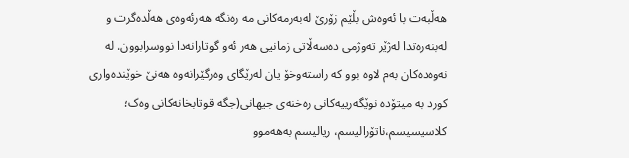هه‌ڵبه‌ت با ئه‌وه‌ش بڵێم زۆرێ له‌به‌رمه‌‌کانی مه‌ ره‌نگه‌ هه‌رئه‌وه‌ی هه‌ڵده‌گرت و له‌بنه‌ره‌تدا له‌ژێر ته‌وژمی ده‌سه‌ڵاتی زمانیی هه‌ر ئه‌و‌ گوتارانه‌دا نووسرابوون. له‌ نه‌وه‌ده‌کان به‌م لاوه‌ بوو که‌ راسته‌وخۆ یان له‌رێگای وه‌رگێرانه‌وه‌ هه‌نێ خوێنده‌واری کورد به‌ میتۆده‌ نوێگه‌رییه‌کانی ره‌خنه‌ی جیهانی(جگه‌ قوتابخانه‌کانی وه‌ک؛ کلاسیسیسم،ناتۆرالیسم، ریالیسم به‌هه‌موو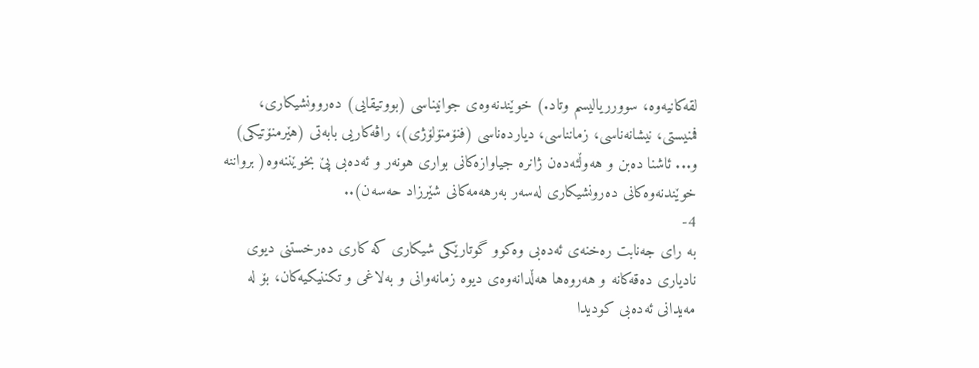لقه‌کانیه‌وه‌، سوورریالیسم وتاد.) خوێندنه‌وه‌ی جوانیناسی (بووتیقایی) ده‌روونشیکاری، فمنیستی، نیشانه‌ناسی، زمانناسی، دیارده‌ناسی (فنۆمنۆلۆژی)، راڤه‌کاریی بابه‌تی (هێرمنۆتیکی) و... ئاشنا ده‌بن و هه‌وڵئه‌ده‌ن ژانره‌ جیاوازه‌کانی بواری هونه‌ر و ئه‌ده‌بی پێ بخوێننه‌وه‌( برواننه‌ خوێندنه‌وه‌کانی ده‌رونشیکاری له‌سه‌ر به‌رهه‌مه‌کانی شێرزاد حه‌سه‌ن)..
4-
به‌ رای جه‌نابت ره‌خنه‌ی ئه‌ده‌بی وه‌کوو گوتارێکی شیکاری که‌ کاری ده‌رخستنی‌ دیوی نادیاری ده‌قه‌کانه‌ و هه‌روه‌ها هه‌‌ڵدانه‌وه‌ی دیوه‌ زمانه‌وانی و به‌لاغی و تکننیکیه‌کان‌، بۆ له‌ مه‌یدانی ئه‌ده‌بی کودیدا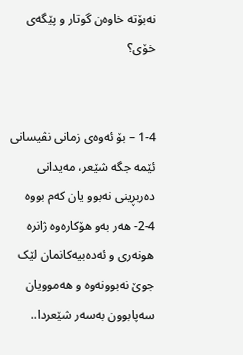نه‌بۆته‌ خاوه‌ن گوتار و پێگه‌ی خۆی؟


1-4 – بۆ ئه‌وه‌ی زمانی نڤیسانی ئێمه‌ جگه‌ شێعر، مه‌یدانی ده‌ربڕینی نه‌بوو یان که‌م بووه‌
2-4- هه‌ر به‌و هۆکاره‌وه‌ ژانره‌ هونه‌ری و ئه‌ده‌بیه‌کانمان لێک جوێ نه‌بوونه‌وه‌ و هه‌موویان سه‌پابوون به‌سه‌ر شێعردا..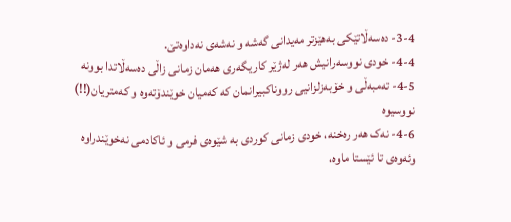3-4- ده‌سه‌ڵاتێکی به‌هێزتر مه‌یدانی گه‌شه‌ و نه‌شه‌ی نه‌داوه‌تێ.
4-4- خودی نووسه‌رانیش هه‌ر له‌ژێر کاریگه‌ری هه‌مان زمانی زاڵی ده‌سه‌ڵاتدا بوونه‌
4-5- ته‌مبه‌ڵی و خۆبه‌زلزانیی رووناکبیرانمان که‌ که‌میان خوێندۆته‌وه‌ و که‌متریان(!!) نووسیوه
4-6- نه‌ک هه‌ر ره‌خنه‌، خودی زمانی کوردی به‌ شێوه‌ی فرمی و ئاکادمی ‌نه‌خوێندراوه‌ وئه‌وه‌ی تا ئێستا ماوه‌،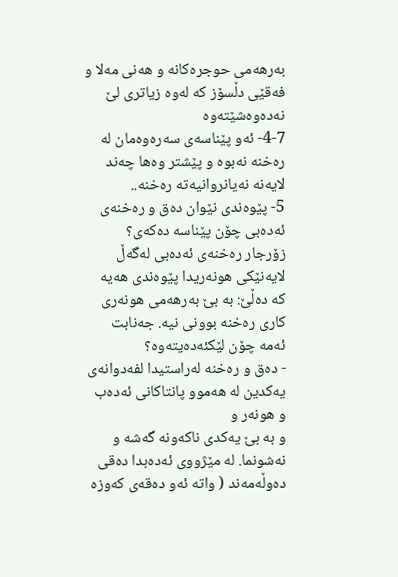به‌رهه‌می حوجره‌کانه‌ و هه‌نی مه‌لا و فه‌قێی دڵسۆز که‌ له‌وه‌ زیاتری لێ نه‌ده‌وه‌شێته‌وه‌
4-7- ئه‌و پێناسه‌ی سه‌ره‌وه‌مان له‌ ره‌‌خنه‌ نه‌بوه‌ و پێشتر وه‌ها چه‌ند لایه‌نه‌ نه‌یانروانیه‌ته‌ ره‌خنه‌..
5- پێوه‌ندی نێوان ده‌ق و ره‌خنه‌ی ئه‌ده‌بی چۆن پێناسه‌ ده‌که‌ی؟ زۆرجار ره‌خنه‌ی ئه‌ده‌بی له‌گه‌ڵ لایه‌نێکی هونه‌ریدا پێوه‌ندی هه‌یه‌ که‌ ده‌ڵێ: به‌ بێ به‌رهه‌می هونه‌ری کاری ره‌خنه‌ بوونی نیه‌. جه‌نابت ئه‌مه‌ چۆن لێکئه‌ده‌یته‌وه‌؟
- ده‌ق و ره‌خنه‌ له‌راستیدا لفه‌دوانه‌ی یه‌کدین له‌ هه‌موو پانتاکانی ئه‌ده‌ب و هونه‌ر و
و به‌ بێ یه‌کدی ناکه‌ونه‌ گه‌شه‌ و نه‌‌شونما. له‌ مێژووی ئه‌ده‌بدا ده‌قی ده‌وڵه‌مه‌ند ( واته‌ ئه‌و ده‌قه‌ی که‌وزه‌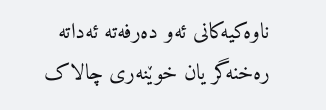ناوه‌کیه‌کانی ئه‌و ده‌رفه‌ته‌ ئه‌داته‌ ره‌‌خنه‌گر یان خوێنه‌ری چالاک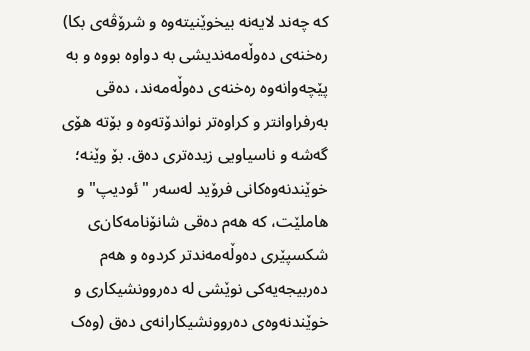که‌ چه‌ند لایه‌نه‌ بیخوێنیته‌وه‌ و شرۆڤه‌ی بکا) ره‌خنه‌ی ده‌وڵه‌مه‌ندیشی به‌ دواوه‌ بووه‌ و به‌ پێچه‌وانه‌وه‌ ره‌خنه‌ی ده‌وڵه‌مه‌ند، ده‌قی به‌رفراوانتر و کراوه‌تر نواندۆته‌وه‌ و بۆته‌ هۆی گه‌شه‌ و ناسیاویی زیده‌تری ده‌ق. بۆ وێنه‌؛ خوێندنه‌وه‌کانی فرۆید له‌سه‌ر "ئودیپ" و هاملێت، که‌ هه‌م ده‌قی شانۆنامه‌کان‌ی شکسپێری ده‌وڵه‌مه‌ندتر کردوه‌ و هه‌م ده‌ربیجه‌یه‌‌کی نوێشی له‌ ده‌روونشیکاری و خوێندنه‌وه‌ی ده‌روونشیکارانه‌ی ده‌ق (وه‌ک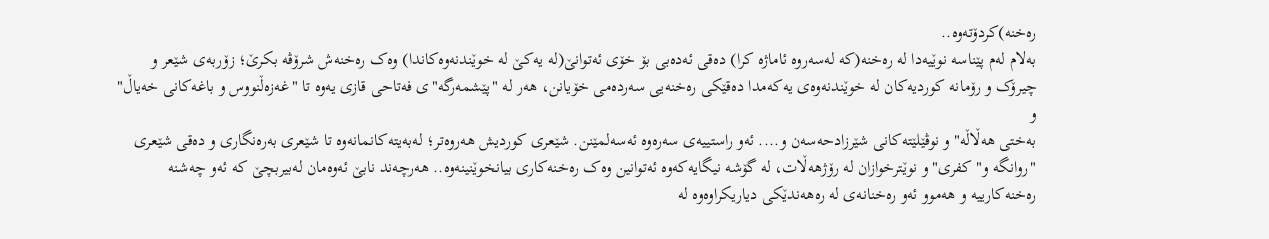ره‌خنه‌)کردۆته‌وه‌..
به‌لام له‌م پێناسه‌ نوێیه‌دا له‌ ره‌خنه‌(که‌ له‌سه‌روه‌ ئاماژه‌ کرا) ده‌قی ئه‌ده‌بی بۆ خۆی ئه‌توانێ(له‌ یه‌کێ له‌ خوێندنه‌وه‌کاندا) وه‌ک ره‌خنه‌ش شرۆڤه‌ بکرێ؛ زۆربه‌ی شێعر و چیرۆک و رۆمانه‌ کوردیه‌کان له‌ خوێندنه‌وه‌ی یه‌که‌مدا ده‌قێکی ره‌خنه‌یی سه‌رده‌می خۆیانن، هه‌ر له‌ "پێشمه‌رگه‌"ی فه‌تاحی قازی یه‌وه ‌تا "غه‌زه‌ڵنووس و باغه‌کانی خه‌یاڵ" و
به‌ختی هه‌ڵاڵه‌" و نوڤێلێته‌کانی شێرزادحه‌سه‌ن و.... ئه‌و راستییه‌ی سه‌ره‌وه‌ ئه‌سه‌لمێنن. شێعری کوردیش هه‌روه‌تر؛ له‌به‌یته‌کانمانه‌وه‌ تا شێعری به‌ره‌نگاری و ده‌قی شێعری "روانگه‌ و"کفری" و نوێترخوازان له‌ رۆژهه‌ڵات، له‌ گۆشه‌ نیگایه‌که‌وه‌ ئه‌توانین وه‌ک ره‌خنه‌کاری بیانخوێنینه‌وه‌.. هه‌رچه‌ند نابێ ئه‌وه‌مان له‌بیربچێ که‌ ئه‌و چه‌شنه‌ ره‌خنه‌کارییه‌ و هه‌موو ئه‌و ره‌خنانه‌ی له‌ ره‌هه‌ندێکی دیاریکراوه‌وه‌ له‌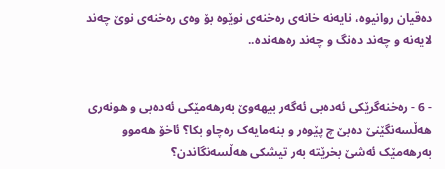ده‌قیان روانیوه‌، نایه‌نه‌ خانه‌ی ره‌خنه‌ی نوێوه‌ بۆ وه‌ی ره‌خنه‌ی نوێ چه‌ند لایه‌نه‌ و چه‌ند ده‌نگ و چه‌ند ره‌هه‌نده‌..


- 6 - ره‌خنه‌گرێکی ئه‌ده‌بی ئه‌گه‌ر بیهه‌وێ به‌رهه‌مێکی ئه‌ده‌بی و هونه‌ری هه‌ڵسه‌نگێنێ ده‌بێ چ پێوه‌ر و بنه‌مایه‌ک ره‌چاو بکا؟ ئاخۆ هه‌موو به‌رهه‌مێک ئه‌شێ بخرێته‌ به‌ر تیشکی هه‌ڵسه‌نگاندن؟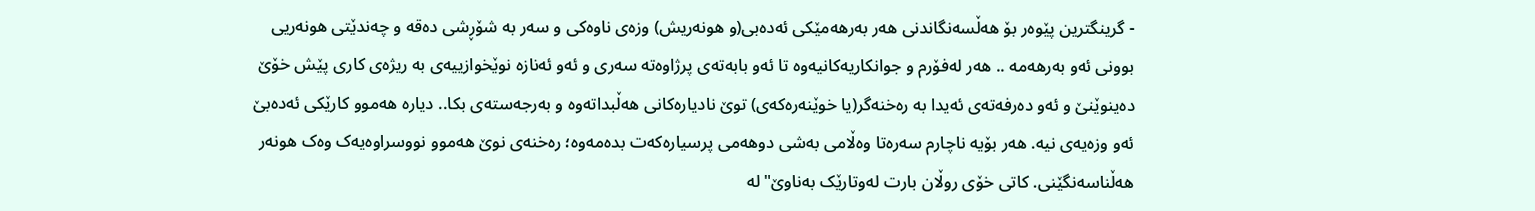- گرینگترین پێوه‌ر بۆ هه‌ڵسه‌نگاندنی هه‌ر به‌رهه‌مێکی ئه‌ده‌بی(و هونه‌ریش) وزه‌ی ناوه‌کی و سه‌ر به‌ شۆڕشی ده‌قه‌ و چه‌ندێتی هونه‌ریی بوونی ئه‌و به‌رهه‌مه‌ .. هه‌ر له‌فۆرم و جوانکاریه‌کانیه‌وه‌ تا ئه‌و بابه‌ته‌ی پرژاوه‌ته‌ سه‌ری و ئه‌و ئه‌نازه‌ نوێخوازییه‌ی به‌ ریژه‌ی کاری پێش خۆێ ده‌ینوێنێ و ئه‌و ده‌رفه‌ته‌ی ئه‌یدا به‌ ره‌خنه‌گر(یا خوێنه‌ره‌که‌ی) توێ نادیاره‌کانی هه‌ڵبداته‌وه‌ و به‌رجه‌سته‌ی بکا.. دیاره‌ هه‌موو کارێکی ئه‌ده‌بێ ئه‌و وزه‌یه‌ی نیه‌. هه‌ر بۆیه‌ ناچارم سه‌ره‌تا وه‌ڵامی به‌شی دوهه‌می پرسیاره‌که‌ت بده‌مه‌وه‌؛ ره‌خنه‌ی نوێ هه‌موو نووسراوه‌یه‌ک وه‌ک هونه‌ر هه‌ڵناسه‌نگێنی. کاتی خۆی روڵان بارت له‌وتارێک به‌ناوێ"له‌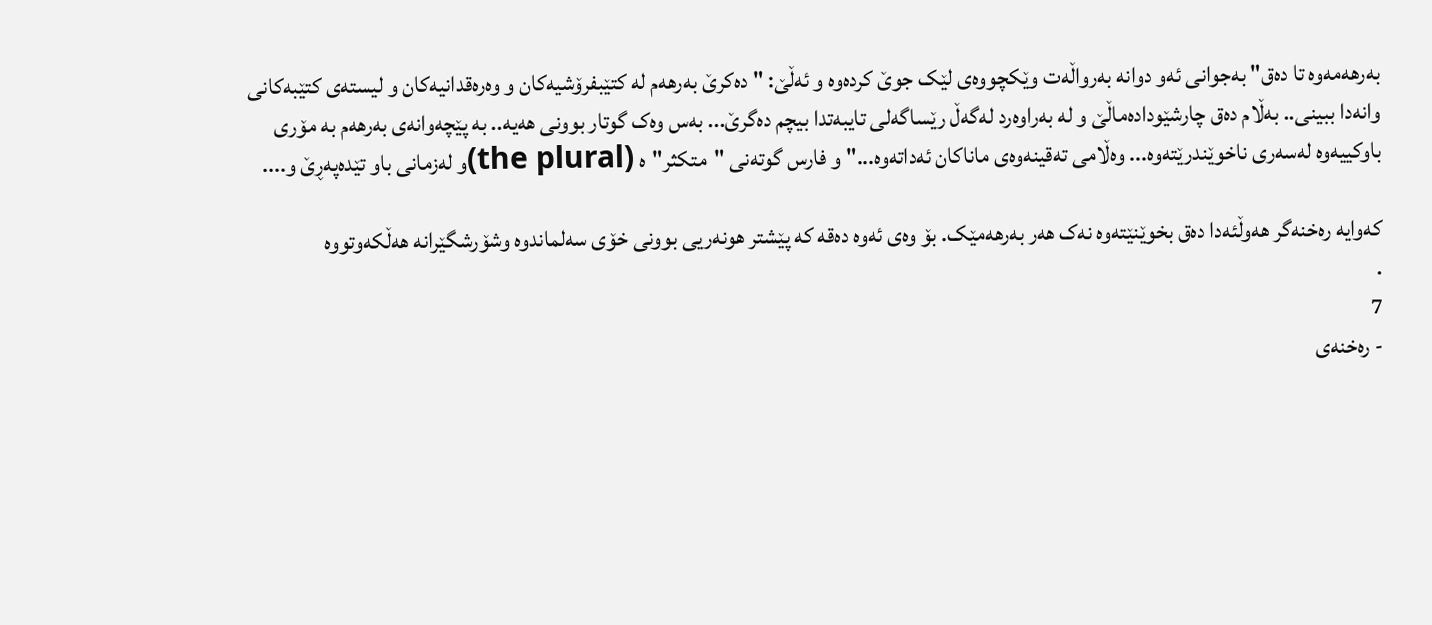به‌رهه‌مه‌وه‌ تا ده‌ق" به‌جوانی ئه‌و دوانه‌ به‌رواڵه‌ت وێکچووه‌ی لێک جوێ کرده‌وه‌ و ئه‌ڵێ: " ده‌کرێ به‌رهه‌م له‌ کتێبفرۆشیه‌کان و وه‌ره‌قدانیه‌کان و لیسته‌ی کتێبه‌کانی وانه‌دا ببینی.. به‌ڵام ده‌ق چارشێوداده‌ماڵێ و له‌ به‌راوه‌رد له‌گه‌ڵ رێساگه‌لی تایبه‌تدا بیچم ده‌گرێ... به‌س وه‌ک‌ گوتار بوونی هه‌یه‌.. به‌ پێچه‌وانه‌ی به‌رهه‌م به‌ مۆری باوکییه‌وه‌ له‌سه‌ری ناخوێندرێته‌وه‌... وه‌ڵامی ته‌قینه‌وه‌ی ماناکان ئه‌داته‌وه..." و فارس گوته‌نی "متکثر"ه‌ (the plural)و له‌زمانی باو تێده‌په‌ڕێ و....

که‌وایه‌ ره‌خنه‌گر هه‌وڵئه‌دا ده‌ق بخوێنێته‌وه‌ نه‌ک هه‌ر به‌رهه‌مێک. بۆ وه‌ی ئه‌وه‌ ده‌قه‌ که‌ پێشتر هونه‌ریی بوونی خۆی سه‌لماندوه‌ وشۆرشگێرانه‌ هه‌ڵکه‌وتووه‌
.
7
- ره‌خنه‌ی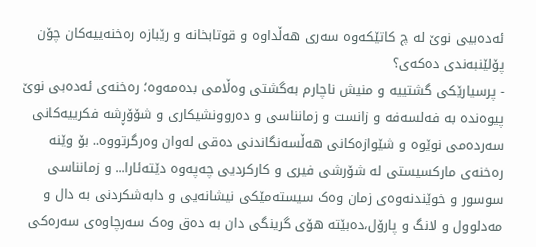ئه‌ده‌بیی نوێ له‌ چ کاتێکه‌وه‌ سه‌ری هه‌ڵداوه‌ و قوتابخانه‌ و رێبازه‌ ره‌خنه‌ییه‌کان چۆن پۆلێنبه‌ندی ده‌که‌ی؟
- پرسیارێکی گشتییه‌ و منیش ناچارم به‌گشتی وه‌ڵامی بده‌مه‌وه‌؛ ره‌خنه‌ی ئه‌ده‌بی نوێ پیوه‌نده‌ ‌به‌ فه‌لسه‌فه‌ و زانست و زمانناسی و ده‌روونشیکاری و شۆۆڕشه‌ فکرییه‌کانی سه‌رده‌می نوێوه‌ و شێوازه‌کانی هه‌ڵسه‌نگاندنی ده‌قی له‌وان وه‌رگرتووه‌.. بۆ وێنه‌ ره‌خنه‌ی مارکسیستی له‌ شۆرشی فیری و کارکردیی چه‌په‌وه‌ دێته‌ئارا... و زمانناسی سوسور و خوێندنه‌وه‌ی زمان وه‌ک سیسته‌مێکی نیشانه‌یی و دابه‌شکردنی به‌ دال و مه‌دلوول و لانگ و پارۆل،ده‌بێته‌ هۆی گرینگی دان به‌ ده‌ق وه‌ک سه‌رچاوه‌ی سه‌ره‌کی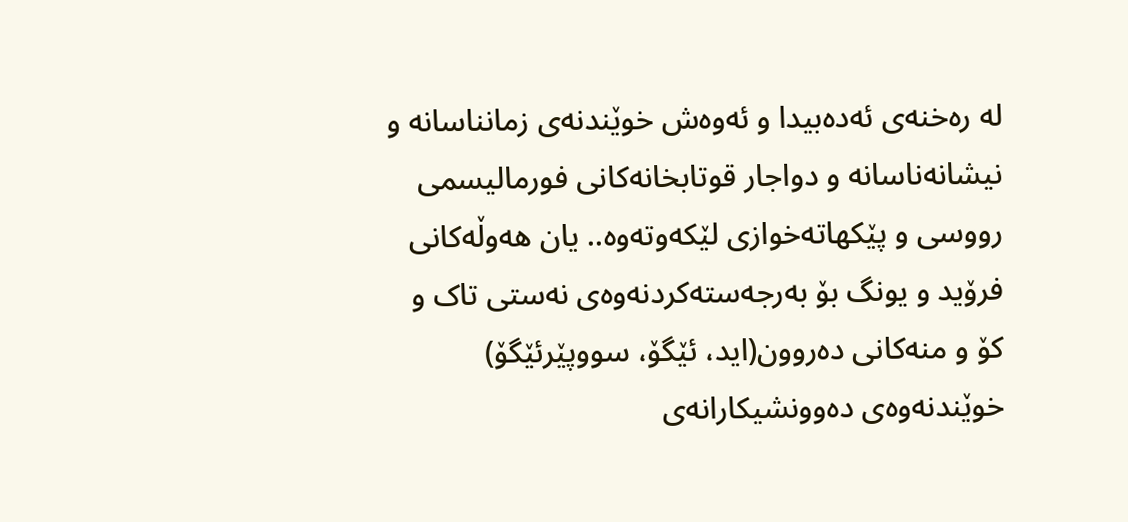له‌ ره‌خنه‌ی ئه‌ده‌بیدا و ئه‌وه‌ش خوێندنه‌ی زمانناسانه‌ و نیشانه‌ناسانه‌ و ‌دواجار قوتابخانه‌کانی فورمالیسمی رووسی و پێکهاته‌خوازی لێکه‌وته‌وه‌.. یان هه‌وڵه‌کانی فرۆید و یونگ بۆ به‌رجه‌سته‌کردنه‌وه‌ی نه‌ستی تاک و کۆ و منه‌کانی ده‌روون(اید، ئێگۆ، سووپێرئێگۆ) خوێندنه‌وه‌ی ده‌وونشیکارانه‌ی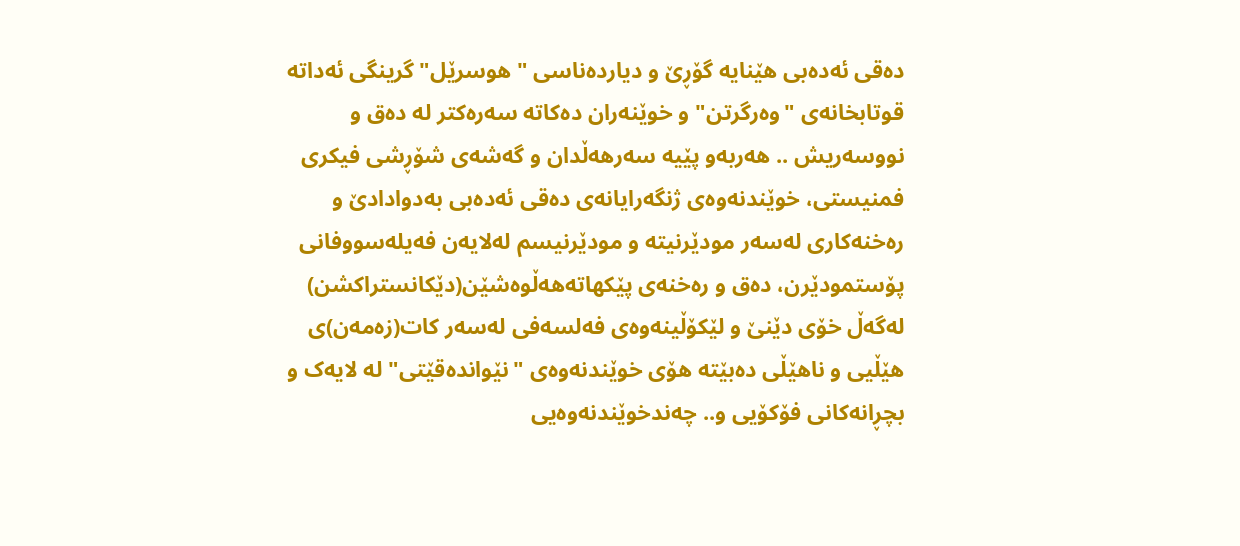ده‌قی ئه‌ده‌بی هێنایه‌ گۆڕێ و دیارده‌ناسی "هوسرێل" گرینگی ئه‌داته‌ قوتابخانه‌ی "وه‌رگرتن" و خوێنه‌ران ده‌کاته‌ سه‌ره‌کتر له‌ ده‌ق و نووسه‌ریش .. هه‌ربه‌و پێیه‌ سه‌رهه‌ڵدان و گه‌شه‌ی شۆڕشی فیکری فمنیستی، خوێندنه‌وه‌ی ژنگه‌رایانه‌ی ده‌قی ئه‌ده‌بی به‌دوادادێ و ره‌خنه‌کاری له‌سه‌ر مودێرنیته‌ و مودێرنیسم له‌لایه‌ن فه‌یله‌سووفانی پۆستمودێرن، ده‌ق و ره‌خنه‌ی پێکهاته‌هه‌ڵوه‌شێن(دێکانستراکشن) له‌گه‌ڵ خۆی دێنێ و لێکۆڵینه‌وه‌ی فه‌لسه‌فی له‌سه‌ر کات(زه‌مه‌ن)ی هێڵیی و ناهێڵی ده‌بێته‌ هۆی خوێندنه‌وه‌ی "نێوانده‌قێتی" له‌ لایه‌ک و بچڕانه‌کانی فۆکۆیی و.. چه‌ندخوێندنه‌وه‌یی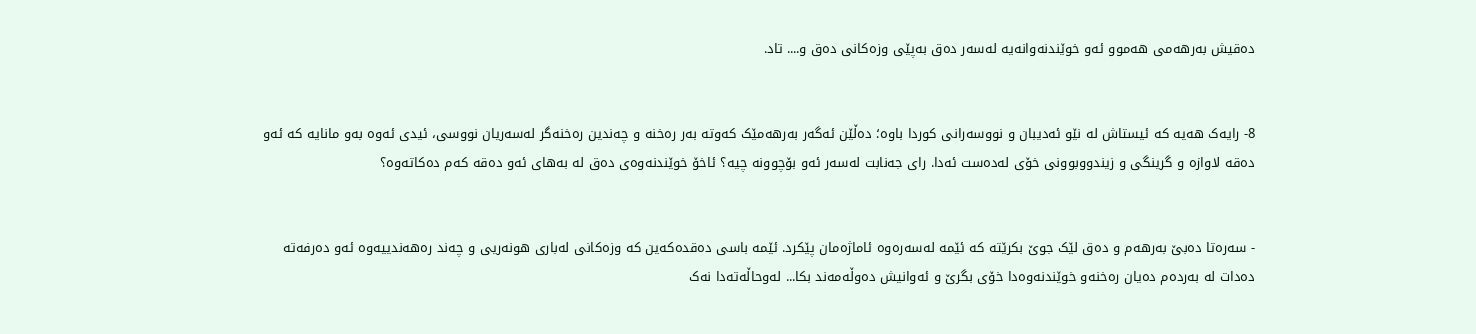ده‌قیش به‌رهه‌می هه‌موو ئه‌و خوێندنه‌وانه‌یه‌ له‌سه‌ر ده‌ق به‌پێی وزه‌کانی ده‌ق و.... تاد.


8- رایه‌ک هه‌یه‌ که‌ ئیستاش له‌ نێو ئه‌دیبان و نووسه‌رانی کوردا باوه‌؛ ده‌ڵێن ئه‌گه‌ر به‌رهه‌مێک که‌وته‌ به‌ر ره‌خنه‌ و چه‌ندین ره‌خنه‌گر له‌سه‌ریان نووسی، ئیدی ئه‌وه‌ به‌و مانایه‌ که‌ ئه‌و ده‌قه‌ لاوازه‌ و گرینگی و زیندووبوونی خۆی له‌ده‌ست ئه‌دا. رای جه‌نابت له‌سه‌ر ئه‌و بۆچوونه‌ چیه‌؟ ئاخۆ خوێندنه‌وه‌ی ده‌ق له‌ به‌های ئه‌و ده‌قه‌ که‌م ده‌کاته‌وه‌؟


- سه‌ره‌تا ده‌بێ به‌رهه‌م و ده‌ق لێک جوێ بکرێته که‌ ئێمه‌ له‌سه‌ره‌وه‌ ئاماژه‌مان پێکرد. ئێمه‌ باسی ده‌قده‌که‌ین که‌ وزه‌کانی له‌باری هونه‌ریی و چه‌ند ره‌هه‌ندییه‌وه‌ ئه‌و ده‌رفه‌ته‌ ده‌دات له‌ به‌رده‌م ده‌یان ره‌خنه‌و خوێندنه‌وه‌دا خۆی بگرێ و ئه‌وانیش ده‌وڵه‌مه‌ند بکا... له‌وحاڵه‌ته‌دا نه‌ک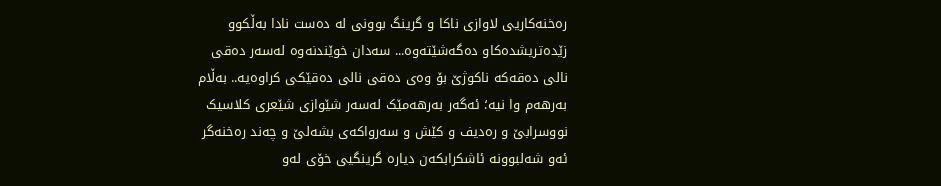ره‌خنه‌کاریی لاوازی ناکا و گرینگ بوونی له‌ ده‌ست نادا به‌ڵکوو زێده‌تریشده‌کاو ده‌گه‌شێته‌وه‌... سه‌دان خوێندنه‌وه‌ له‌سه‌ر ده‌قی نالی ده‌قه‌که‌ ناکوژێ بۆ وه‌ی ده‌قی نالی ده‌قێکی کراوه‌یه‌.. به‌ڵام به‌رهه‌م وا نیه‌؛ ئه‌گه‌ر به‌رهه‌مێک له‌سه‌ر شێوازی شێعری کلاسیک نووسرابێ و ره‌دیف و کێش و سه‌رواکه‌ی بشه‌لێ و چه‌ند ره‌خنه‌گر ئه‌و شه‌لبوونه‌ ئاشکرابکه‌ن دیاره‌ گرینگیی خۆی له‌و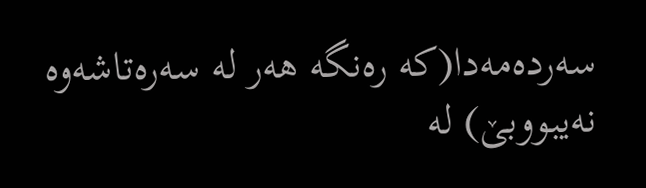سه‌رده‌مه‌دا(که ‌ره‌نگه‌ هه‌ر له‌ سه‌ره‌تاشه‌وه‌ نه‌یبووبێ) له‌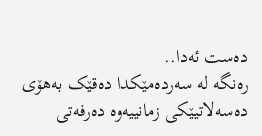ده‌ست ئه‌دا..
ره‌نگه‌ له‌ سه‌رده‌مێکدا ده‌قێک به‌هۆی ده‌سه‌لاتیێکی زمانییه‌وه‌ ده‌رفه‌تی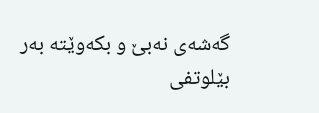گه‌شه‌ی نه‌بێ و بکه‌وێته‌ به‌ر بێلوتفی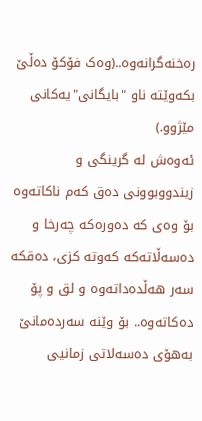ره‌خنه‌گرانه‌وه‌..(وه‌ک فۆکۆ ده‌ڵێ بکه‌وێته‌ ناو "بایگانی"یه‌کانی مێژوو.)
ئه‌وه‌ش له‌ گرینگی و زیندووبوونی ده‌ق که‌م ناکاته‌وه‌ بۆ وه‌ی که‌ ده‌وره‌که‌ چه‌رخا و ده‌سه‌ڵاته‌که‌ که‌وته‌ کزی، ده‌قکه‌ سه‌ر هه‌ڵده‌داته‌وه‌ و لق و پۆ ده‌کاته‌وه.. بۆ وێنه‌ سه‌رده‌مانێ به‌هۆی ده‌سه‌لاتی زمانیی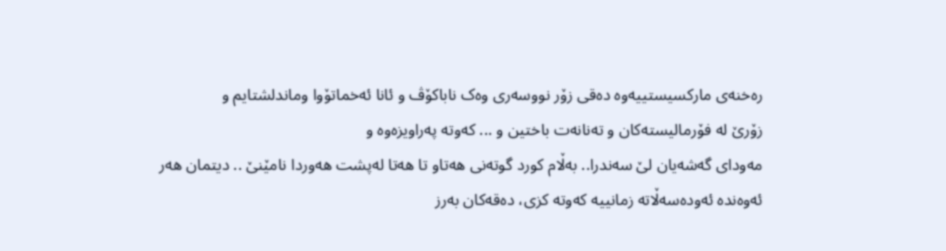ره‌خنه‌ی مارکسیستییه‌وه‌ ده‌قی زۆر نووسه‌ری وه‌ک ناباکۆڤ و ئانا ئه‌خماتۆوا وماندلشتایم و
زۆرێ له‌ فۆرمالیسته‌کان و ته‌نانه‌ت باختین و ... که‌وته‌ په‌راویزه‌وه‌ و
مه‌ودای گه‌شه‌یان لێ سه‌ندرا‌.. به‌ڵام کورد گوته‌نی هه‌تاو تا هه‌تا له‌پشت هه‌وردا نامێنێ .. دیتمان هه‌ر ئه‌وه‌نده‌ ئه‌وده‌سه‌ڵاته‌ زمانییه‌ که‌وته‌ کزی، ده‌قه‌کان به‌رز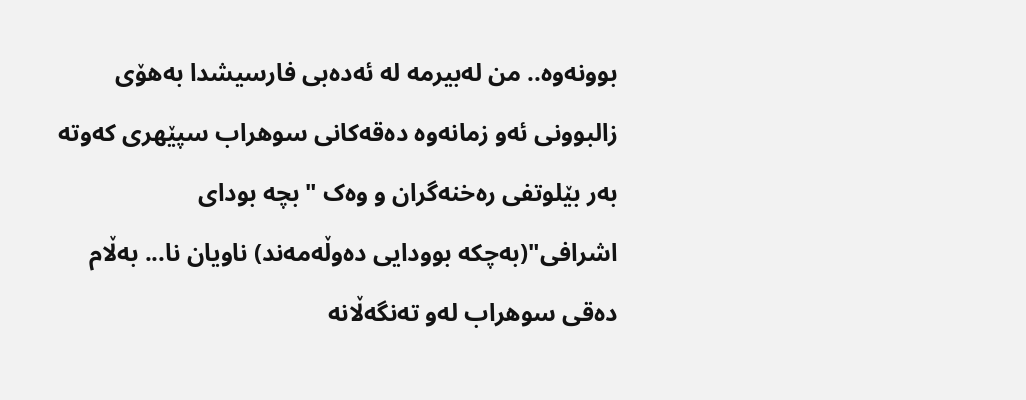بوونه‌وه‌.. من له‌بیرمه‌ له‌ ئه‌ده‌بی فارسیشدا به‌هۆی زالبوونی ئه‌و زمانه‌وه‌ ده‌قه‌کانی سوهراب سپێهری که‌وته‌ به‌ر بێلوتفی ره‌خنه‌گران و وه‌ک "بچه‌ بودای اشرافی"(به‌چکه‌ بوودایی ده‌وڵه‌مه‌ند) ناویان نا... به‌ڵام ده‌قی سوهراب له‌و ته‌نگه‌ڵانه‌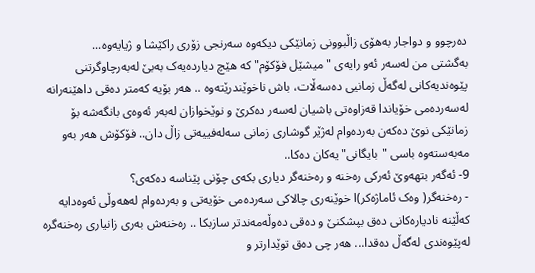ده‌رچوو و دواجار به‌هۆی زاڵبوونی زمانێکی دیکه‌وه‌ سه‌رنجی زۆری راکێشا و ژیایه‌وه‌...
به‌گشتی من له‌سه‌ر ئه‌و رایه‌ی "میشێل فۆکۆم" که‌ هێچ دیارده‌یه‌ک به‌بێ له‌به‌رچاوگرتنی پێوه‌ندیه‌کانی له‌گه‌ڵ زمانیی ده‌سه‌ڵات، باش ناخوێندرێته‌وه‌ .. هه‌ر بۆیه‌ که‌متر ده‌قی داهێنه‌رانه‌ له‌سه‌رده‌می خۆیاندا قه‌زاوه‌تی باشیان له‌سه‌ر ده‌کرێ و نوێخوازان له‌به‌ر ئه‌وه‌ی بانگه‌شه‌ بۆ زمانێکی نوێ ده‌که‌ن به‌رده‌وام له‌ژێر گوشاری زمانی سه‌له‌فییه‌تی زاڵ دان.. فۆکۆش هه‌ر به‌و مه‌به‌سته‌وه‌ باسی "بایگانی"یه‌کان ده‌کا..
9- ئه‌گه‌ر بتهه‌وێ ئه‌رکی ره‌خنه‌ و ره‌خنه‌گر دیاری بکه‌ی چۆنی پێناسه‌ ده‌که‌ی؟
- ره‌خنه‌گر( وه‌ک ئاماژه‌کر)ا خوێنه‌ری چالاکی سه‌رده‌می خۆیه‌تی و به‌رده‌وام له‌هه‌وڵی ئه‌وه‌دایه‌ که‌ڵێنه‌ نادیاره‌کانی ده‌ق بپشکنێ و ده‌قی ده‌وڵه‌مه‌ندتر سازبکا .. ره‌خنه‌ش به‌ری زانیاری ره‌خنه‌گره‌ له‌پێوه‌ندی له‌گه‌ڵ ده‌قدا... هه‌ر چی ده‌ق توێدارتر و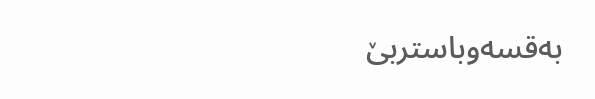به‌قسه‌وباستربێ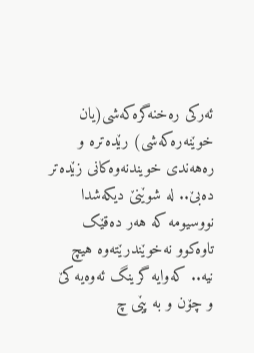ئه‌رکی ره‌خنه‌گره‌که‌شی(یان خوێنه‌ره‌که‌شی) رێده‌تره‌ و ره‌هه‌ندی خویندنه‌وه‌کانی زێده‌تر ده‌بێ.. له‌ شوێنێ دیکه‌شدا نووسیومه‌ که‌ هه‌ر ده‌قێک تاوه‌كوو نه‌خوێندرێته‌وه‌ هیچ نیه‌.. که‌وایه‌ گرینگ ئه‌وه‌یه‌ کێ و چۆن و به‌ پێی چ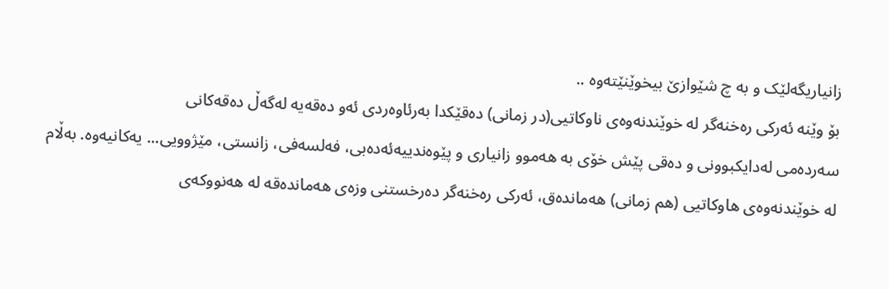زانیاریگه‌لێک و به‌ چ شێوازێ بیخوێنێته‌وه‌ ..
بۆ وێنه‌ ئه‌رکی ره‌خنه‌گر له‌ خوێندنه‌وه‌ی ناوکاتیی(در زمانی) ده‌قێکدا به‌رئاوه‌ردی ئه‌و ده‌قه‌یه‌ له‌گه‌ڵ ده‌قه‌کانی
سه‌رده‌می له‌دایکبوونی و ده‌قی پێش خۆی به‌ هه‌موو زانیاری و پێوه‌ندییه‌ئه‌ده‌بی، فه‌لسه‌فی، زانستی، مێژوویی... یه‌کانیه‌وه‌. به‌ڵام له‌ خوێندنه‌وه‌ی هاوکاتیی (هم زمانی) هه‌مانده‌ق، ئه‌رکی ره‌خنه‌گر ده‌رخستنی وزه‌ی هه‌مانده‌قه‌ له‌ هه‌نووکه‌ی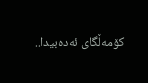کۆمه‌ڵگای ئه‌ده‌بیدا..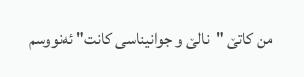من کاتێ "نالێ و جوانیناسی کانت" ئه‌نووسم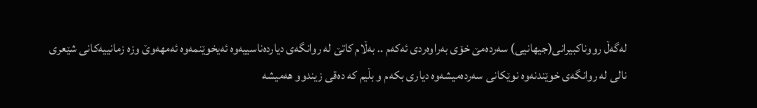له‌گه‌ڵ رووناکبیرانی(جیهانیی) سه‌رده‌مێ خۆی به‌راوه‌ردی ئه‌که‌م .. به‌ڵام کاتێ له‌ روانگه‌ی دیارده‌ناسییه‌وه‌ ئه‌یخوێنمه‌وه‌ ئه‌مهه‌وێ وزه‌ زمانییه‌کانی شێعری نالی له‌ روانگه‌ی خوێندنه‌وه‌ نوێکانی سه‌رده‌میشه‌وه‌ دیاری بکه‌م و بڵیم که‌ ده‌قی زیندوو هه‌میشه‌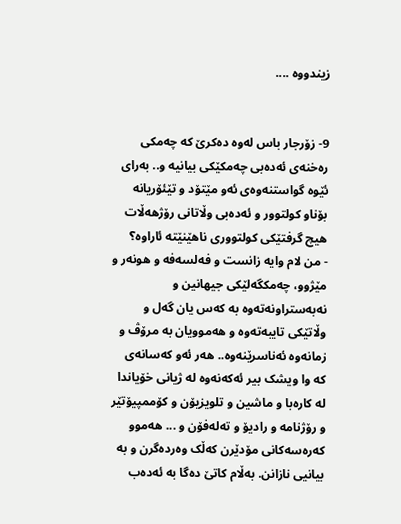زیندووه‌ ....


9- زۆرجار باس له‌وه‌ ده‌کرێ که‌ چه‌مکی ره‌خنه‌ی ئه‌ده‌بی چه‌مکێکی بیانیه‌ و.. به‌رای ئێوه‌ گواستنه‌وه‌ی ئه‌و مێتۆد و تێئۆریانه‌ بۆناو کولتوور و ئه‌ده‌بی وڵاتانی رۆژهه‌ڵات هیچ گرفتێکی کولتووری ناهێنێته‌ ئاراوه‌؟
- من لام وایه‌ زانست و فه‌لسه‌فه‌ و هونه‌ر و مێژوو، چه‌مکگه‌لێکی جیهانین و نه‌به‌ستراونه‌ته‌وه‌ به‌ که‌س یان گه‌ل و وڵاتێکی تایبه‌ته‌وه‌ و هه‌موویان به ‌مرۆڤ و زمانه‌وه‌ ئه‌ناسرێنه‌وه‌.. هه‌ر ئه‌و که‌سانه‌ی که‌ وا ویشک بیر ئه‌که‌نه‌وه‌ له‌ ژیانی خۆیاندا
له‌ کاره‌با و ماشین و تلویزیۆن و کۆممپیۆتێر و رۆژنامه‌ و رادیۆ و ته‌له‌فۆن و ... هه‌موو که‌ره‌سه‌کانی مۆدێرن که‌ڵک وه‌رده‌گرن و به‌ بیانیی نازانن. به‌ڵام کاتێ ده‌گا به‌ ئه‌ده‌ب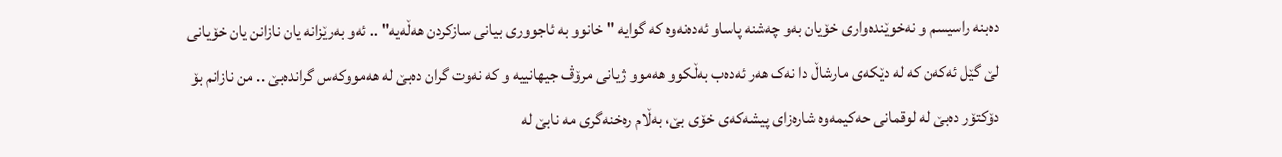ده‌بنه‌ راسیسم و نه‌خوێنده‌واری خۆیان به‌و چه‌شنه‌ پاساو ئه‌ده‌نه‌وه‌ که‌ گوایه‌ " خانوو به‌ ئاجووری بیانی سازکردن هه‌ڵه‌یه‌" .. ئه‌و به‌رێزانه‌ یان نازانن یان خۆیانی لێ گێل ئه‌که‌ن که‌ له‌ دێکه‌ی مارشاڵ دا نه‌ک هه‌ر ئه‌ده‌ب به‌ڵکوو هه‌موو ژیانی مرۆڤ جیهانییه‌ و که‌ نه‌وت گران ده‌بێ له‌ هه‌مووکه‌س گرانده‌بێ .. من نازانم بۆ دۆکتۆر ده‌بێ له‌ لوقمانی حه‌کیمه‌وه‌ شاره‌زای پیشه‌که‌ی خۆی بێ، به‌ڵام ره‌خنه‌گری مه‌ نابێ له‌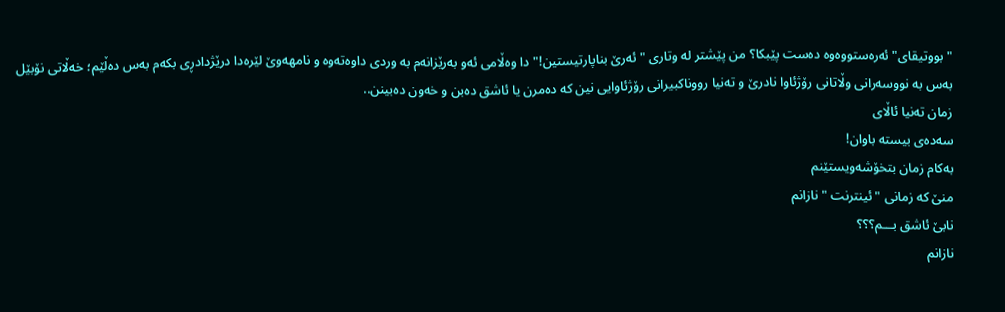"بووتیقای"ئه‌ره‌ستووه‌وه‌ ده‌ست پێبکا؟ من پێشتر له‌ وتاری "ئه‌رێ بناپارتیستین!" دا وه‌ڵامی ئه‌و به‌رێزانه‌م به‌ وردی داوه‌ته‌وه‌ و نامهه‌وێ لێره‌دا درێژدادڕی بکه‌م به‌س ده‌ڵێم؛ خه‌ڵاتی نۆبێل به‌س به‌ نووسه‌رانی وڵاتانی رۆژئاوا نادرێ و ته‌نیا رووناکبیرانی رۆژئاوایی نین که‌ ده‌مرن یا ئاشق ده‌بن و خه‌ون ده‌بینن..
زمان ته‌نیا ئاڵای
سه‌ده‌ی بیسته‌ باوان!
به‌كام زمان بتخۆشه‌ویستێنم
منێ كه‌ زمانی "ئینترنت "نازانم
نابێ ئاشق بـــم؟؟؟
نازانم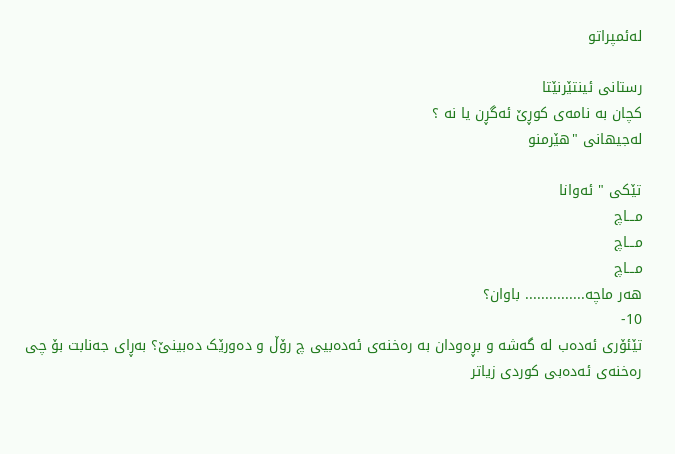له‌ئمپراتو

رستانی ئینتێرنێتا
كچان به‌ نامه‌ی كوڕێ ئه‌گڕن یا نه‌ ؟
له‌جیهانی "هێرمنو

تێكی " ئه‌وانا
مـــاچ
مـــاچ
مـــاچ
هه‌ر ماچه‌............... باوان؟
10-
تێئۆری ئه‌ده‌ب له‌ گه‌شه‌ و بڕه‌ودان به‌ ره‌خنه‌ی ئه‌ده‌بیی چ رۆڵ و ده‌ورێک ده‌بینێ؟ به‌ڕای جه‌نابت بۆ چی ره‌خنه‌ی ئه‌ده‌بی کوردی زیاتر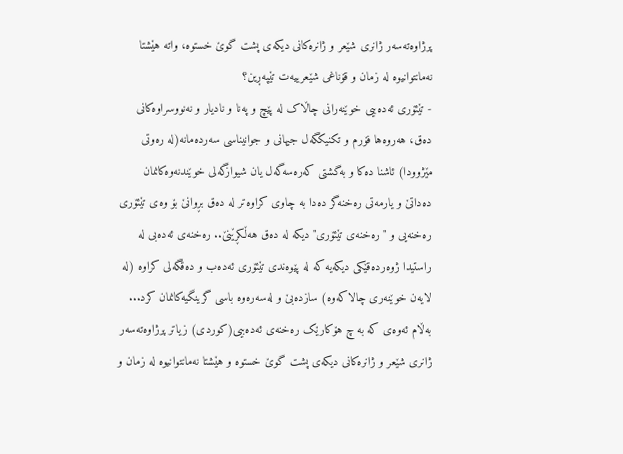پرژاوه‌ته‌سه‌ر ژانری شێعر و ژانره‌کانی دیکه‌ی پشت گوێ خستوه‌، واته‌ هێشتا نه‌مانتوانیوه‌ له‌ زمان و قۆناغی شێعرییه‌ت تێپه‌ڕین؟
- تێئۆری ئه‌ده‌بیی خوێنه‌رانی چاڵاک له‌ پێچ و په‌نا و نادیار و نه‌نووسراوه‌کانی ده‌ق، هه‌روه‌ها فۆرم و تکنیکگه‌ل جیهانی و جوانیناسی سه‌رده‌مانه‌(له‌ ره‌وتی مێژوودا) ئاشنا ده‌کا و به‌گشتی که‌ره‌سه‌گه‌ل یان شیوازگه‌لی خوێندنه‌وه‌کانمان ده‌داتێ و یارمه‌تی ره‌خنه‌گر ده‌دا به‌ چاوی کراوه‌تر‌ له‌ ده‌ق بڕوانێ بۆ وه‌ی تێئۆری ره‌خنه‌یی و "ره‌خنه‌ی تێئۆری"دیکه‌ له‌ ده‌ق هه‌ڵکڕێنێ.. ره‌خنه‌ی‌ ئه‌ده‌بی له‌ راستیدا ژوه‌رده‌قێکی دیکه‌یه‌ که‌ له پێوه‌ندی تێئۆری ئه‌ده‌ب و ‌ده‌قگه‌لی کراوه‌ (له‌ لایه‌ن خوێنه‌ری چالاکه‌وه) سازده‌بێ و له‌سه‌ره‌وه‌ باسی گرینگیه‌کانمان کرد... به‌ڵام ئه‌وه‌ی که‌ به‌ چ هۆکارێک ره‌خنه‌ی ئه‌ده‌بیی(کوردی) زیاتر پرژاوه‌ته‌سه‌ر ژانری شێعر و ژانره‌کانی دیکه‌ی پشت گوێ خستوه‌ و هێشتا نه‌مانتوانیوه‌ له‌ زمان و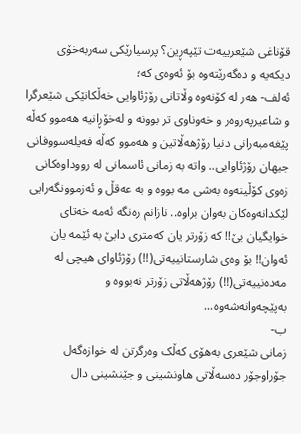قۆناغی شێعرییه‌ت تێپه‌ڕین؟ پرسیارێکی سه‌ربه‌خۆی دیکه‌یه‌ و ده‌گه‌رێته‌وه‌ بۆ ئه‌وه‌ی که‌؛
ئه‌لف- هه‌ر له‌ کۆنه‌وه‌ وڵاتانی رۆژئاوایی خه‌ڵکانێکی شێعرگرا و شاعیرپه‌روه‌ر و خه‌وناوی تر بوونه‌ و له‌خۆڕانیه‌ هه‌موو که‌ڵه‌ پێغه‌مبه‌رانی دنیا رۆژهه‌ڵاتین و هه‌موو که‌ڵه‌ فه‌یله‌سووفانی جیهان رۆژئاوایی.. واته‌ به‌ زمانی ئاسمانی له‌ رووداوه‌کانی زه‌وی کۆڵینه‌وه‌ به‌شی مه‌ بووه‌ و به‌ عه‌قڵ و ئه‌زموونگه‌رایی لێکدانه‌وه‌کان به‌وان براوه‌.. نازانم ره‌نگه‌ ئه‌مه‌ خه‌تای خوایگیان بێ!! که‌ زۆرتر یان که‌متری دابێ به‌ ئێمه‌ یان ئه‌وان!! بۆ وه‌ی شارستانییه‌تی(!!) رۆژئاوای هیچی له‌ مه‌ده‌نییه‌تی(!!) رۆژهه‌ڵاتی زۆرتر نه‌بووه‌ و به‌پێچه‌وانه‌شه‌وه‌...
ب‌-
زمانی شێعری به‌هۆی که‌ڵک وه‌رگرتن له‌ خوازه‌گه‌ل جۆراوجۆر ده‌سه‌ڵاتی هاونشینی و جێنشینی دال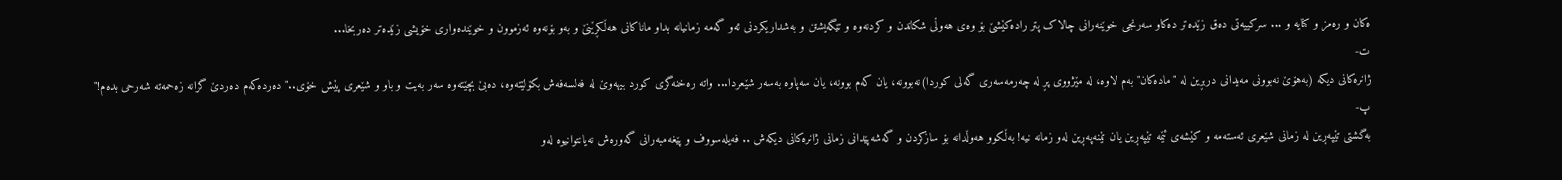ه‌کان و ره‌مز و کنایه‌ و ... سرکییه‌تی ده‌ق زێده‌تر ده‌کاو سه‌رنجی خوێنه‌رانی چالاک پتر راده‌کێشێ بۆ وه‌ی هه‌وڵی شکاندن و کردنه‌وه‌ و تێگه‌یشتن و به‌شداریکردنی ئه‌و گه‌مه‌ زمانیانه‌ بداو ماناکانی هه‌ڵکڕێنێ و به‌و بۆنه‌وه‌ ئه‌زموون و خوێنده‌واری خۆیشی زێده‌تر ده‌ربخا...
ت‌-
ژانره‌کانی دیکه‌ (به‌هۆێ نه‌بوونی مه‌یدانی دربڕین له‌ "ماده‌کان" به‌م لاوه‌، له‌ مێژووی پڕ له‌ چه‌رمه‌سه‌ری گه‌لی کوردا)نه‌بوونه‌، یان که‌م بوونه‌، یان سه‌پاوه‌ به‌سه‌ر شێعردا... واته‌ ره‌خنه‌گری کورد بیهه‌وێ له‌ فه‌لسه‌فه‌ش بکۆلێته‌وه،‌ ده‌بێ بچێته‌وه‌ سه‌ر به‌یت و باو و شێعری پێش خۆی.." ده‌رده‌که‌م ده‌ردێ گرانه‌ زه‌حمه‌ته‌ شه‌رحی بده‌م!"
پ‌-
به‌گشتی تێپه‌ڕین له‌ زمانی شێعری ئه‌سته‌مه‌ و کێشه‌ی ئێمه‌ تێپه‌ڕین یان تێنه‌په‌ڕین له‌و زمانه‌ نیه‌! به‌ڵکوو هه‌وڵدانه‌ بۆ سازکردن و گه‌شه‌پێدانی زمانی ژانره‌کانی دیکه‌ش .. فه‌یله‌سووف و پێغه‌مبه‌رانی گه‌وره‌ش نه‌یانتوانیوه‌ له‌و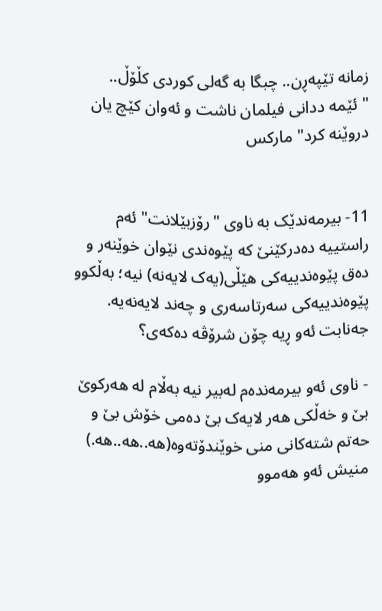زمانه‌ تێپه‌ڕن.. چبگا به‌ گه‌لی کوردی کڵۆڵ..
" ئێمه‌ ددانی فیلمان ناشت و ئه‌وان کێچ یان دروێنه‌ کرد" مارکس


11- بیرمه‌ندێک به‌ ناوی "رۆزبێلانت" ئه‌م راستییه‌ ده‌درکێنێ که‌ پێوه‌ندی نێوان خوێنه‌ر و ده‌ق پێوه‌ندییه‌کی هێڵی(یه‌ک لایه‌نه‌) نیه‌؛ به‌ڵکوو پێوه‌ندییه‌کی سه‌رتاسه‌ری و چه‌ند لایه‌نه‌یه‌. جه‌نابت ئه‌و ڕیه‌ چۆن شرۆڤه‌ ده‌که‌ی؟

- ناوی ئه‌و بیرمه‌نده‌م له‌بیر نیه‌ به‌ڵام له‌ هه‌رکوێ بێ و خه‌ڵکی هه‌ر لایه‌ک بێ ده‌می خۆش بێ و حه‌تم شته‌کانی منی خوێندۆته‌وه‌(هه‌..هه‌..هه‌.) منیش ئه‌و هه‌موو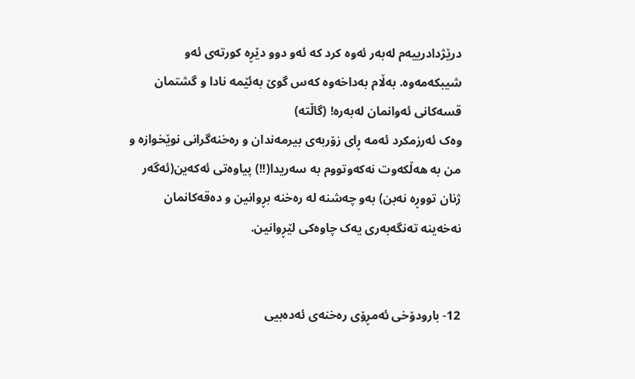درێژدادرییه‌م له‌به‌ر ئه‌وه‌ کرد که‌ ئه‌و دوو دێڕه‌ کورته‌ی ئه‌و شیبکه‌مه‌وه‌. به‌ڵام به‌داخه‌وه‌ که‌س گوێ به‌ئێمه‌ نادا و گشتمان قسه‌کانی ئه‌وانمان له‌به‌ره‌! (گاڵته‌)
وه‌ک ئه‌رزمکرد ئه‌مه‌ ڕای زۆربه‌ی بیرمه‌ندان و ره‌خنه‌گرانی نوێخوازه‌ و من به‌ هه‌ڵکه‌وت نه‌که‌وتووم به‌ سه‌ریدا(!!) پیاوه‌تی ئه‌که‌ین(ئه‌گه‌ر ژنان تووڕه‌ نه‌بن) به‌و چه‌شنه‌ له‌ ره‌خنه‌ بڕوانین و ده‌قه‌کانمان نه‌خه‌ینه‌ ته‌نگه‌به‌ری یه‌ک چاوه‌کی لێڕوانین.


12- بارودۆخی ئه‌مڕۆی ره‌خنه‌ی ئه‌ده‌بیی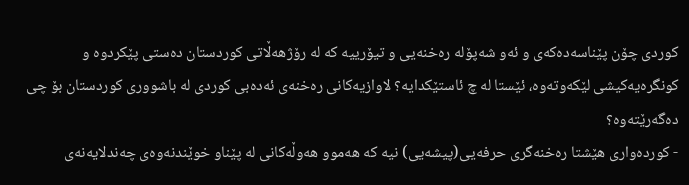کوردی چۆن پێناسه‌ده‌که‌ی و ئه‌و شه‌پۆله‌ ره‌خنه‌یی و تیۆرییه‌ که‌ له‌ رۆژهه‌ڵاتی کوردستان ده‌ستی پێکردوه‌ و کونگره‌یه‌کیشی لێکه‌وته‌وه‌، ئێستا له‌ چ ئاستێکدایه‌؟ لاوازیه‌کانی ره‌خنه‌ی ئه‌ده‌بی کوردی له‌ باشووری کوردستان بۆ چی ده‌گه‌رێته‌وه‌؟
- کورده‌واری هێشتا ره‌خنه‌گری حرفه‌یی(پیشه‌یی) نیه‌ که‌ هه‌موو هه‌وڵه‌کانی له‌ پێناو خوێندنه‌وه‌ی چه‌ندلایه‌نه‌ی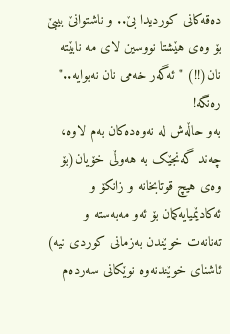ده‌قه‌کانی کوردیدا بێ.. و ناشتوانێ بیبێ بۆ وه‌ی هێشتا نووسین لای مه‌ نابێته‌ نان(!!) "ئه‌گه‌ر خه‌می نان نه‌بوایه‌.." ره‌نگه‌!
به‌و حاڵه‌ش له‌ نه‌وه‌ده‌کان به‌م لاوه‌، چه‌ند گه‌نجێک به‌ هه‌وڵی خۆیان(بۆ وه‌ی هیچ قوتابخانه‌ و زانکۆ و ئه‌کادێمیایه‌کمان بۆ ئه‌و مه‌به‌سته‌ و ته‌نانه‌ت خوێندن به‌زمانی کوردی نیه‌) ئاشنای خوێندنه‌وه‌ نوێکانی سه‌رده‌م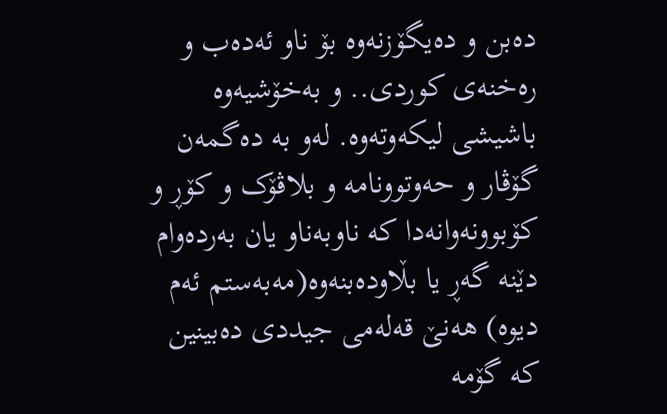ده‌بن و ده‌یگۆزنه‌وه‌ بۆ ناو ئه‌ده‌ب و ره‌خنه‌ی کوردی.. و به‌خۆشیه‌وه‌ باشیشی لیکه‌وته‌وه‌. له‌و به‌ ده‌گمه‌ن گۆڤار و حه‌وتوونامه‌ و بلاڤۆک و کۆڕ و کۆبوونه‌وانه‌دا که‌ ناوبه‌ناو یان به‌رده‌وام دێنه‌ گه‌ڕ یا بڵاوده‌بنه‌وه‌(مه‌به‌ستم ئه‌م دیوه‌) هه‌نێ قه‌له‌می جیددی ده‌بینین که‌ گۆمه‌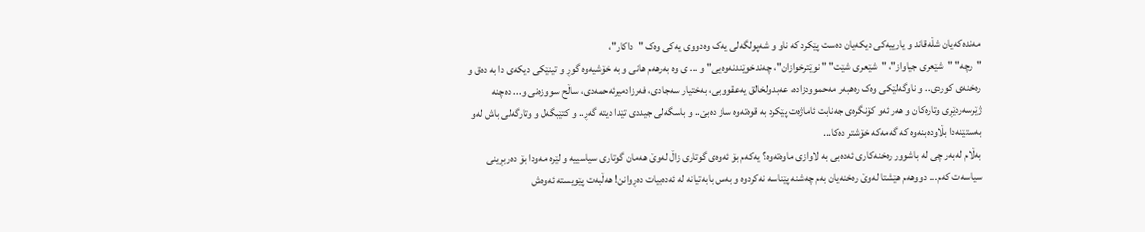مه‌نده‌که‌یان شڵه‌قاند و یارییه‌کی دیکه‌یان ده‌ست پێکرد که‌ ناو و شه‌پولگه‌لی یه‌ک وه‌دووی یه‌کی وه‌ک "داکار"،
"رچه‌" "شێعری جیاواز"، "شێعری شێت" " نوێترخوازان"، چه‌ندخوێندنه‌وه‌یی" و ... ی وه‌ به‌رهه‌م هانی و به‌ خۆشیه‌وه‌ گوڕ و تینێکی دیکه‌ی دا به‌ ده‌ق و ره‌خنه‌ی کوردی.. و ناوگه‌لێکی وه‌ک ره‌هبه‌ر مه‌حموودزاده‌، عه‌بدولخالق یه‌عقووبی، به‌ختیار سه‌جادی، فه‌رزادمیرئه‌حمه‌دی، ساڵح سووزه‌نی و... ده‌چنه‌ ژێرسه‌ردێڕی وتاره‌کان و هه‌ر ئه‌و کۆنگره‌ی جه‌نابت ئاماژه‌ت پێکرد به‌ قوه‌ته‌وه‌ ساز ده‌بێ.. و باسگه‌لی جیددی تێدا دیته‌ گه‌ڕ.. و کتێبگه‌ل و وتارگه‌لی باش له‌و به‌ستێنه‌دا بڵاوده‌بنه‌وه‌ که‌ گه‌مه‌که‌ خۆشتر ده‌کا...
به‌ڵام له‌به‌ر چی له‌ باشوور ره‌خنه‌کاری ئه‌ده‌بی به‌ لاوازی ماوه‌ته‌وه‌؟ یه‌که‌م بۆ ئه‌وه‌ی گوتاری زاڵ له‌وێ هه‌مان گوتاری سیاسییه‌ و لێره‌ مه‌ودا بۆ ده‌ربڕینی سیاسه‌ت که‌م... دووهه‌م هێشتا له‌وێ ره‌خنه‌یان به‌م چه‌شنه‌ پێناسه‌ نه‌کردوه‌ و به‌س بابه‌تیانه‌ له‌ ئه‌ده‌بیات ده‌ڕوانن! هه‌ڵبه‌ت پێویسته‌ ئه‌وه‌ش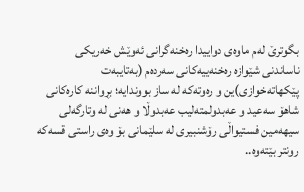بگوترێ له‌م ماوه‌ی دواییدا ره‌خنه‌گرانی ئه‌وێش خه‌ریکی ناساندنی شێوازه‌ ره‌خنه‌ییه‌کانی سه‌رده‌م (به‌تایبه‌ت پێکهاته‌خوازی)ین و ره‌وته‌که‌ له‌ ساز بووندایه‌؛ بڕواننه‌ کاره‌کانی شاهۆ سه‌عید و عه‌بدولمته‌لیب عه‌بدوڵا و هه‌نی له‌ وتارگه‌لی سیهه‌مین فستیواڵی رۆشنبیری له‌ سلێمانی بۆ وه‌ی راستی قسه‌که‌ رونتر بێته‌وه‌..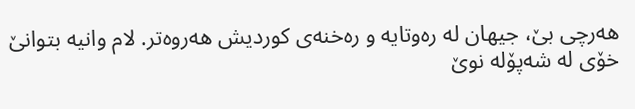هه‌رچی بێ، جیهان له‌ ره‌وتایه‌ و ره‌خنه‌ی کوردیش هه‌روه‌تر. لام وانیه‌ بتوانێ خۆی له‌ شه‌پۆله‌ نوێ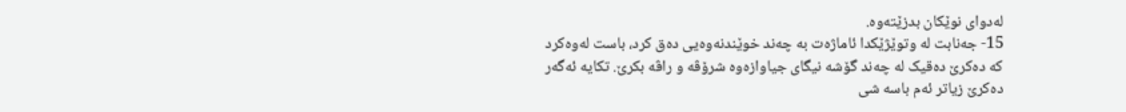له‌دوای نوێکان بدزێته‌وه‌.
15- جه‌نابت له‌ وتوێژێکدا ئاماژه‌ت به‌ چه‌ند خوێندنه‌وه‌یی ده‌ق کرد، باست له‌وه‌کرد که‌ ده‌کرێ ده‌قیک له‌ چه‌ند گۆشه‌ نیگای جیاوازه‌وه‌ شرۆڤه‌ و راڤه‌ بکرێ. تکایه‌ ئه‌گه‌ر ده‌کرێ زیاتر ئه‌م باسه‌ شی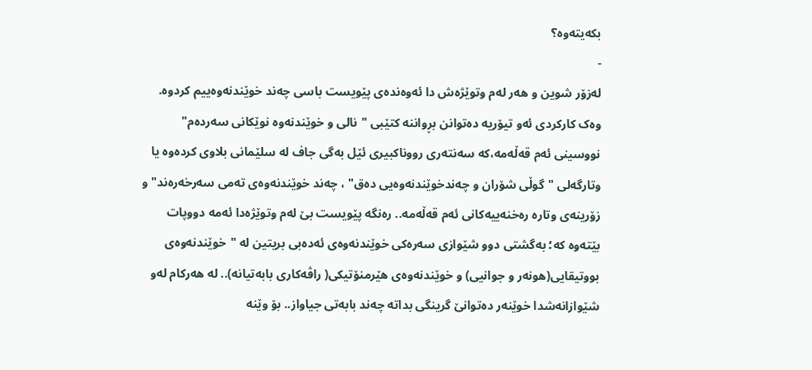بکه‌یته‌وه‌؟
-
له‌زۆر شوین و هه‌ر له‌م وتوێژه‌ش دا ئه‌وه‌نده‌ی پێویست باسی چه‌ند خوێندنه‌وه‌ییم کردوه‌. وه‌ک کارکردی ئه‌و تیۆریه‌ ده‌توانن بڕواننه‌ کتێبی "نالی و خوێندنه‌وه‌ نوێکانی سه‌رده‌م" نووسینی ئه‌م قه‌ڵه‌مه،‌که‌ سه‌نته‌ری رووناکبیری ئێل به‌گی جاف له‌ سلێمانی بلاوی کرده‌وه‌ یا وتارگه‌لی "گوڵی شۆران و چه‌ندخوێندنه‌وه‌یی ده‌ق" ، چه‌ند خوێندنه‌وه‌ی ته‌می سه‌رخه‌ره‌ند" و زۆرینه‌ی وتاره‌ ره‌خنه‌ییه‌کانی ئه‌م قه‌ڵه‌مه‌.. ره‌نگه‌ پێویست بێ له‌م وتوێژه‌دا ئه‌مه دووپات بێته‌وه‌ که؛‌ به‌گشتی دوو شێوازی سه‌ره‌کی خوێندنه‌وه‌ی ئه‌ده‌بی بریتین له‌ "خوێندنه‌وه‌ی بووتیقایی(هونه‌ر و جوانیی‌) و خوێندنه‌وه‌ی هێرمنۆتیکی( راڤه‌کاری بابه‌تیانه‌).. له‌ هه‌رکام له‌و شێوازانه‌شدا خوێنه‌ر ده‌توانێ گرینگی بداته‌ چه‌ند بابه‌تی جیاواز.. بۆ وێنه‌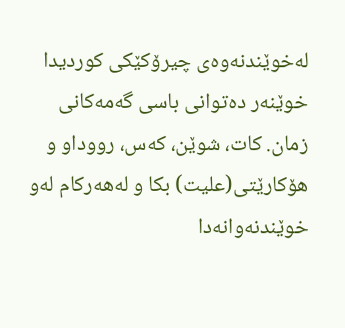له‌خوێندنه‌وه‌ی چیرۆکێکی کوردیدا خوێنه‌ر ده‌توانی باسی گه‌مه‌کانی زمان. کات، شوێن، که‌س، رووداو و هۆکارێتی(علیت) بکا و له‌هه‌رکام له‌و خوێندنه‌وانه‌دا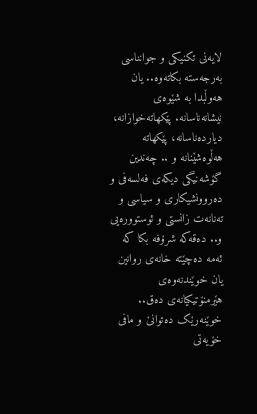لایه‌نی تکنیکی و جوانناسی به‌رجه‌سته‌ بکاته‌وه‌.. یان هه‌وڵبدا به‌ شێوه‌ی نیشانه‌ناسانه‌. پێکهاته‌خوازانه‌، دیارده‌ناسانه‌، پێکهاته‌ هه‌ڵوه‌شێنانه‌ و .. چه‌ندین گۆشه‌نیگی دیکه‌ی فه‌لسه‌فی و ده‌رو‌ونشیکاری و سیاسی و ته‌نانه‌ت زانستی و ئوستووره‌یی و.. ده‌قه‌که‌ شرۆفه‌ بکا که‌ ئه‌مه‌ ده‌چێته‌ خانه‌ی روانین یان خوێندنه‌وه‌ی هێرمنۆتیکیانه‌ی ده‌ق.. خوێنه‌رێک ده‌توانێ و مافی خۆیه‌تی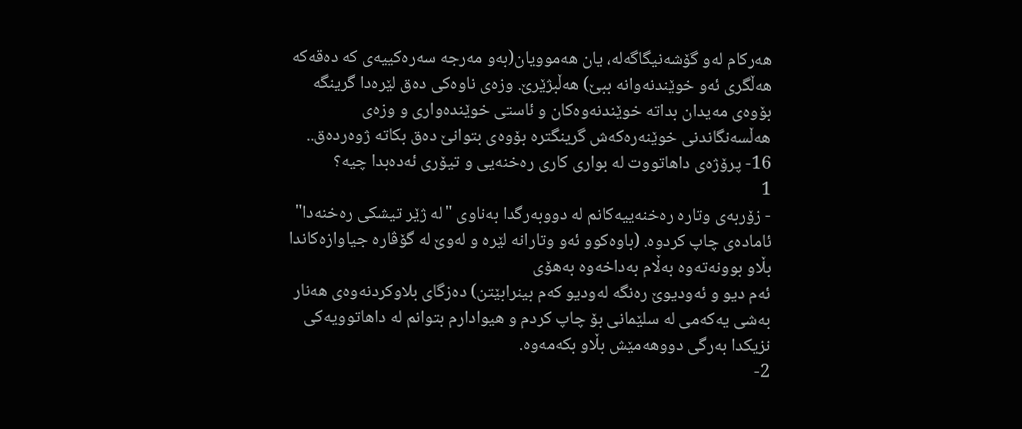هه‌رکام له‌و گۆشه‌نیگاگه‌له‌، یان هه‌موویان(به‌و مه‌رجه‌ سه‌ره‌کییه‌ی که‌ ده‌قه‌که‌ هه‌ڵگری ئه‌و خوێندنه‌وانه‌ ببێ) هه‌ڵبژێرێ. وزه‌ی ناوه‌کی ده‌ق لێره‌دا گرینگه‌ بۆوه‌ی مه‌یدان بداته‌ خوێندنه‌وه‌کان و ئاستی خوێنده‌واری و وزه‌ی هه‌ڵسه‌نگاندنی خوێنه‌ره‌که‌ش گرینگتره‌ بۆوه‌ی بتوانێ ده‌ق بکاته‌ ژوه‌رده‌ق..
16- پرۆژه‌ی داهاتووت له‌ بواری کاری ره‌خنه‌یی و تیۆری ئه‌ده‌بدا چیه‌؟
1
- زۆربه‌ی وتاره‌ ره‌خنه‌ییه‌کانم له‌ دووبه‌رگدا به‌ناوی "له‌ ژێر تیشکی ره‌خنه‌دا" ئاماده‌ی چاپ کردوه‌. (باوه‌کوو ئه‌و وتارانه‌ لێره‌ و له‌وێ له‌ گۆڤاره‌ جیاوازه‌کاندا بڵاو بوونه‌ته‌وه‌ به‌ڵام به‌داخه‌وه‌ به‌هۆی
ئه‌م دیو و ئه‌ودیوێ ره‌نگه‌ له‌ودیو که‌م بینرابێتن) ده‌زگای بلاوکردنه‌وه‌ی هه‌نار به‌شی یه‌که‌می له‌ سلێمانی بۆ چاپ کردم و هیوادارم بتوانم له‌ داهاتوویه‌کی نزیکدا به‌رگی دووهه‌مێش بڵاو بکه‌مه‌وه‌.
2-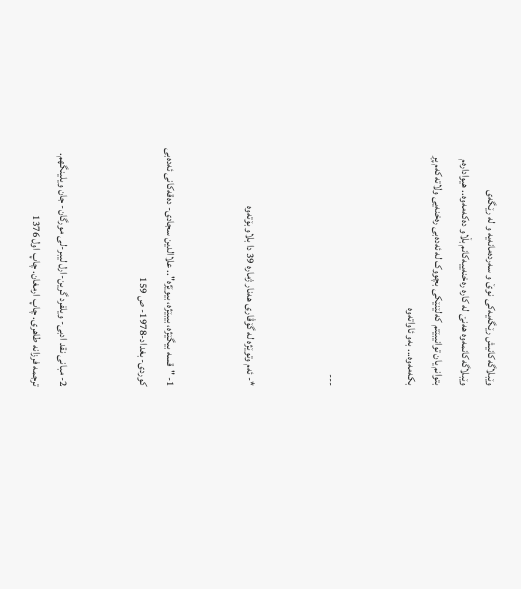وێبلاگه‌کانیش رێگه‌یه‌کی نوێ و سه‌رده‌مانه‌یه‌ و له‌ رێگه‌ی وێبلاگه‌کانمه‌وه‌ هه‌نێ له‌ کاره‌ ره‌خنه‌ییه‌کانم بڵاو ده‌که‌مه‌وه‌.. هیواداره‌م بتوانم یان توانیبێتم که‌لێنێکی بچووک له‌ ئه‌ده‌بی ره‌خنه‌یی ولاته‌که‌م پڕ بکه‌مه‌وه‌... به‌و ئاواته‌وه‌


---


*- ئه‌م وتوێژه‌ له‌ گۆڤاری هه‌نار ژماره‌ 39 دا بلاو بۆته‌وه‌


1- "قسه‌ بیگێژه‌، بیبێژه‌، بیوێژه‌".. علاالدین سجادی- ده‌قه‌کانی ئه‌ده‌بی کوردی- بغداد-1978- ص 159


2- مبانی نقد ادبی- ویلفرد گرین-ارل لیبر-لی مورگان- جان ویلینگهم. ترجمه‌ فرزانه‌ طاهری. چاپ ارمغان. چاپ اول 1376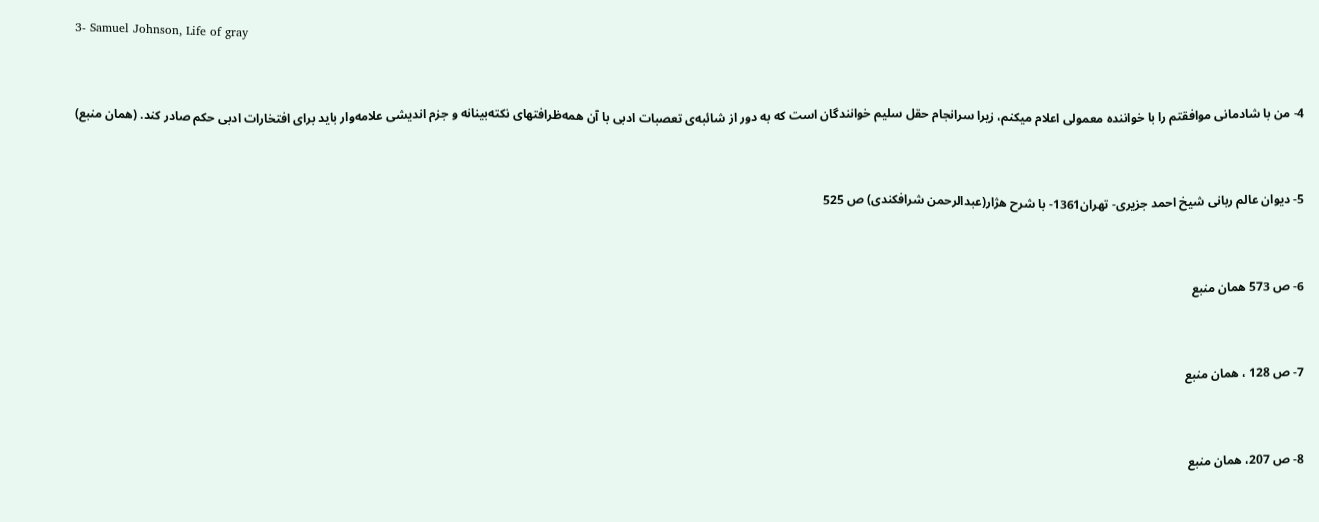3- Samuel Johnson, Life of gray


4- من با شادمانی موافقتم را با خواننده‌ معمولی اعلام میکنم، زیرا سرانجام حقل سلیم خوانندگان است که‌ به‌ دور از شائبه‌ی تعصبات ادبی با آن همه‌ظرافتهای نکته‌بینانه‌ و جزم اندیشی علامه‌وار باید برای افتخارات ادبی حکم صادر کند. (همان منبع)


5- دیوان عالم ربانی شیخ احمد جزیری- تهران1361- با شرح هژار(عبدالرحمن شرافکندی) ص 525


6- ص 573 همان منبع


7- ص 128 ، همان منبع


8- ص 207، همان منبع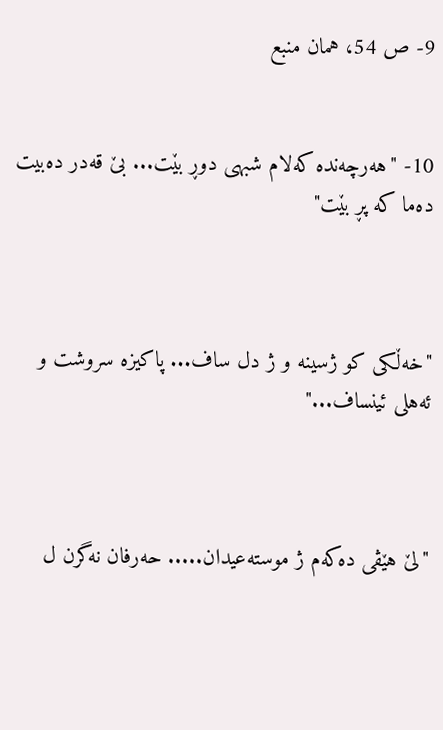9- ص 54، همان منبع


10- "هه‌رچه‌نده‌ که‌لام شبهی دوڕ بێت... بێ قه‌در ده‌بیت ده‌ما که‌ پڕ بێت"



"خه‌ڵکی کو ژسینه‌ و ژ دل ساف... پاکیزه‌ سروشت و ئه‌هلی ئینساف..."



"لێ هێڤی ده‌که‌م ژ موسته‌عیدان..... حه‌رفان نه‌گرن ل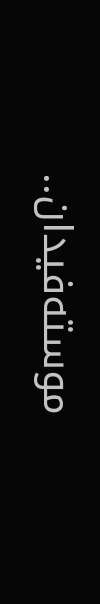موسته‌فیدان..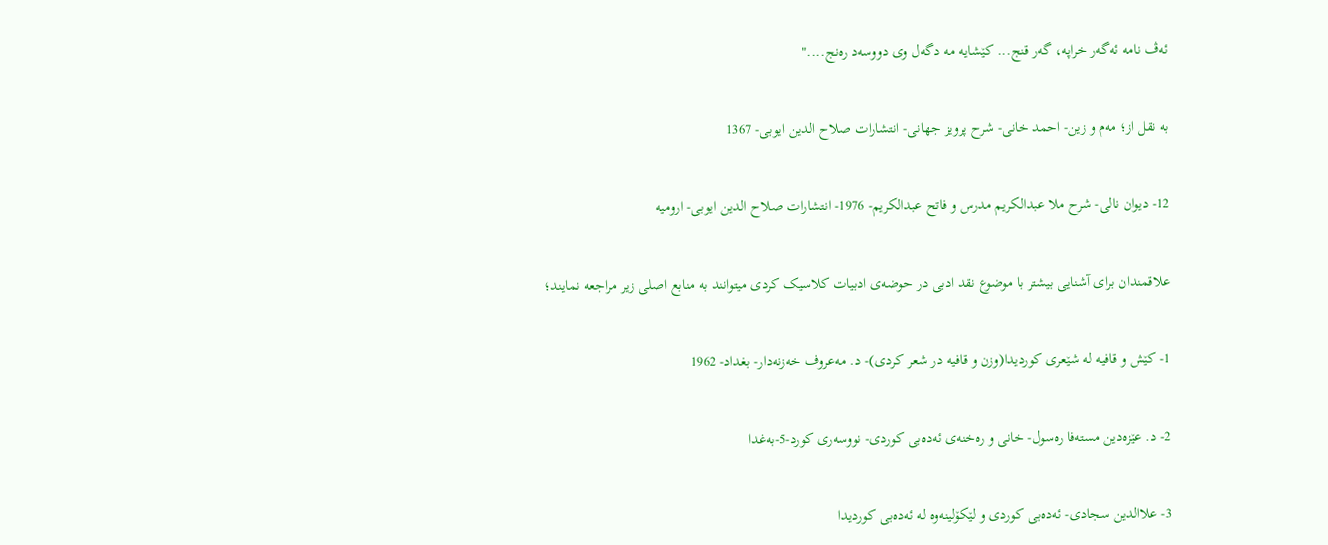ئه‌ڤ نامه‌ ئه‌گه‌ر خراپه‌، گه‌ر قنج... کێشایه‌ مه‌ دگه‌ل وی دووسه‌د ره‌نج...."


به‌ نقل از؛ مه‌م و زین- احمد خانی- شرح پرویز جهانی- انتشارات صلاح الدین ایوبی- 1367


12- دیوان نالی- شرح ملا عبدالکریم مدرس و فاتح عبدالکریم- 1976- انتشارات صلاح الدین ایوبی- ارومیه‌


علاقمندان برای آشنایی بیشتر با موضوع نقد ادبی در حوضه‌ی ادبیات کلاسیک کردی میتوانند به‌ منابع اصلی زیر مراجعه‌ نمایند؛


1- کێش و قافیه‌ له‌ شێعری کوردیدا(وزن و قافیه‌ در شعر کردی)- د. مه‌عروف خه‌زنه‌دار- بغداد- 1962


2- د. عێزه‌دین مسته‌فا ره‌سول- خانی و ره‌خنه‌ی ئه‌ده‌بی کوردی- نووسه‌ری کورد-5-به‌غدا


3- علاالدین سجادی- ئه‌ده‌بی کوردی و لێکۆلینه‌وه‌ له‌ ئه‌ده‌بی کوردیدا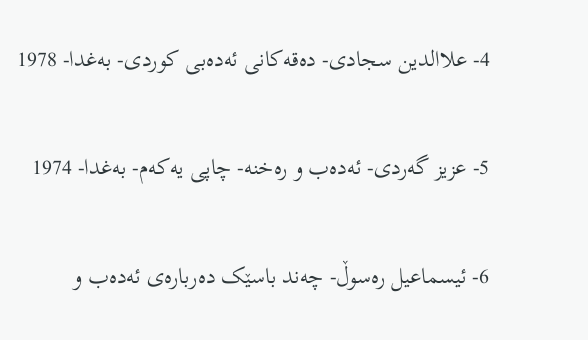4- علاالدین سجادی- ده‌قه‌کانی ئه‌ده‌بی کوردی- به‌غدا- 1978


5- عزیز گه‌ردی- ئه‌ده‌ب و ره‌خنه‌- چاپی یه‌که‌م- به‌غدا- 1974


6- ئیسماعیل ره‌سوڵ- چه‌ند باسێک ده‌رباره‌ی ئه‌ده‌ب و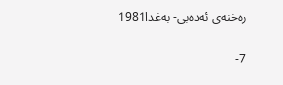ره‌خنه‌ی ئه‌ده‌بی- به‌غدا1981


7-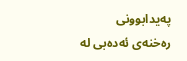په‌یدابوونی ره‌خنه‌ی ئه‌ده‌بی له‌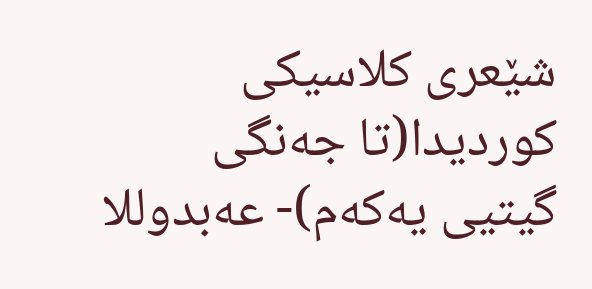شێعری کلاسیکی کوردیدا(تا جه‌نگی گیتیی یه‌که‌م)- عه‌بدوللا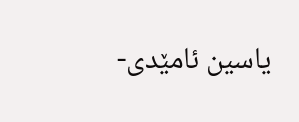یاسین ئامێدی-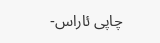چاپی ئاراس-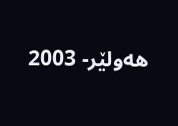هه‌ولێر- 2003